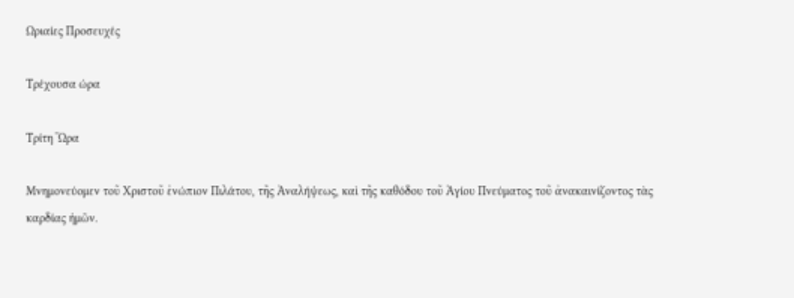Ωριαίες Προσευχές

Τρέχουσα ώρα

Τρίτη Ὥρα

Μνημονεύομεν τοῦ Χριστοῦ ἐνώπιον Πιλάτου, τῆς Ἀναλήψεως, καὶ τῆς καθόδου τοῦ Ἁγίου Πνεύματος τοῦ ἀνακαινίζοντος τὰς καρδίας ἡμῶν.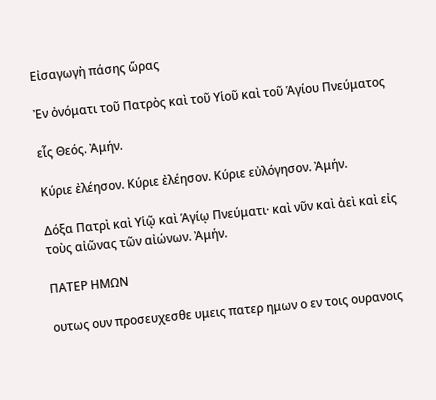Εἰσαγωγὴ πάσης ὥρας

Ἐν ὀνόματι τοῦ Πατρὸς καὶ τοῦ Υἱοῦ καὶ τοῦ Ἁγίου Πνεύματος

εἷς Θεός. Ἀμήν.

Κύριε ἐλέησον. Κύριε ἐλέησον. Κύριε εὐλόγησον. Ἀμήν.

Δόξα Πατρὶ καὶ Υἱῷ καὶ Ἁγίῳ Πνεύματι· καὶ νῦν καὶ ἀεὶ καὶ εἰς τοὺς αἰῶνας τῶν αἰώνων. Ἀμήν.

ΠΑΤΕΡ ΗΜΩΝ

ουτως ουν προσευχεσθε υμεις πατερ ημων ο εν τοις ουρανοις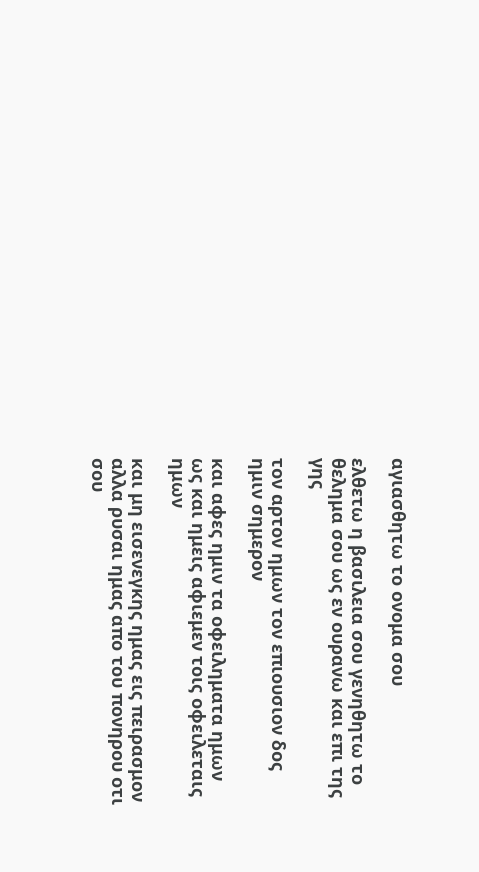αγιασθητω το ονομα σου

ελθετω η βασιλεια σου γενηθητω το θελημα σου ως εν ουρανω και επι της γης

τον αρτον ημων τον επιουσιον δος ημιν σημερον

και αφες ημιν τα οφειληματα ημων ως και ημεις αφιεμεν τοις οφειλεταις ημων

και μη εισενεγκης ημας εις πειρασμον αλλα ρυσαι ημας απο του πονηρου οτι σου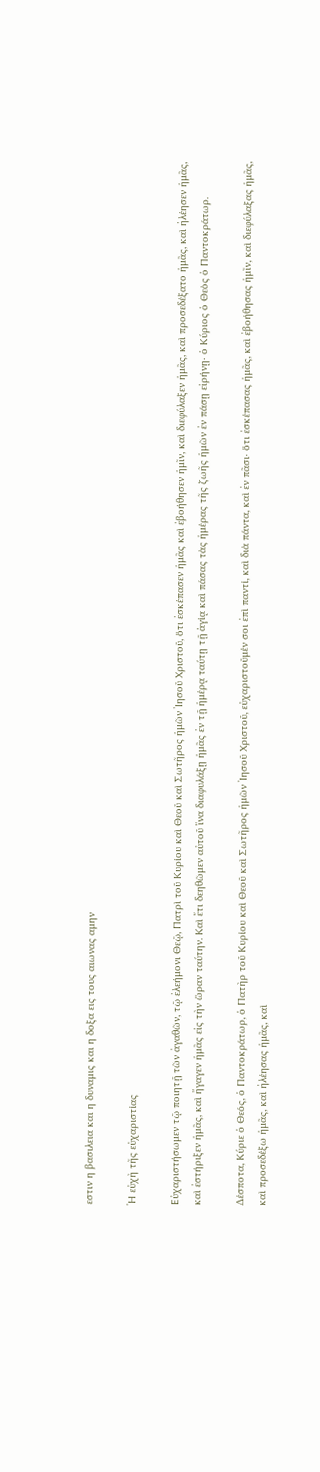εστιν η βασιλεια και η δυναμις και η δοξα εις τους αιωνας αμην

Ἡ εὐχὴ τῆς εὐχαριστίας

Εὐχαριστήσωμεν τῷ ποιητῇ τῶν ἀγαθῶν, τῷ ἐλεήμονι Θεῷ, Πατρὶ τοῦ Κυρίου καὶ Θεοῦ καὶ Σωτῆρος ἡμῶν Ἰησοῦ Χριστοῦ, ὅτι ἐσκέπασεν ἡμᾶς καὶ ἐβοήθησεν ἡμῖν, καὶ διεφύλαξεν ἡμᾶς, καὶ προσεδέξατο ἡμᾶς, καὶ ἠλέησεν ἡμᾶς, καὶ ἐστήριξεν ἡμᾶς, καὶ ἤγαγεν ἡμᾶς εἰς τὴν ὥραν ταύτην. Καὶ ἔτι δεηθῶμεν αὐτοῦ ἵνα διαφυλάξῃ ἡμᾶς ἐν τῇ ἡμέρᾳ ταύτῃ τῇ ἁγίᾳ καὶ πάσας τὰς ἡμέρας τῆς ζωῆς ἡμῶν ἐν πάσῃ εἰρήνῃ· ὁ Κύριος ὁ Θεὸς ὁ Παντοκράτωρ.

Δέσποτα, Κύριε ὁ Θεός, ὁ Παντοκράτωρ, ὁ Πατὴρ τοῦ Κυρίου καὶ Θεοῦ καὶ Σωτῆρος ἡμῶν Ἰησοῦ Χριστοῦ, εὐχαριστοῦμέν σοι ἐπὶ παντί, καὶ διὰ πάντα, καὶ ἐν πᾶσι· ὅτι ἐσκέπασας ἡμᾶς, καὶ ἐβοήθησας ἡμῖν, καὶ διεφύλαξας ἡμᾶς, καὶ προσεδέξω ἡμᾶς, καὶ ἠλέησας ἡμᾶς, καὶ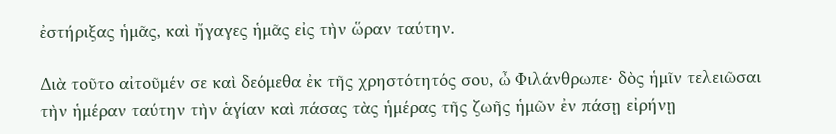ἐστήριξας ἡμᾶς, καὶ ἤγαγες ἡμᾶς εἰς τὴν ὥραν ταύτην.

Διὰ τοῦτο αἰτοῦμέν σε καὶ δεόμεθα ἐκ τῆς χρηστότητός σου, ὦ Φιλάνθρωπε· δὸς ἡμῖν τελειῶσαι τὴν ἡμέραν ταύτην τὴν ἁγίαν καὶ πάσας τὰς ἡμέρας τῆς ζωῆς ἡμῶν ἐν πάσῃ εἰρήνῃ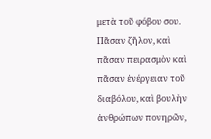μετὰ τοῦ φόβου σου. Πᾶσαν ζῆλον, καὶ πᾶσαν πειρασμὸν καὶ πᾶσαν ἐνέργειαν τοῦ διαβόλου, καὶ βουλὴν ἀνθρώπων πονηρῶν,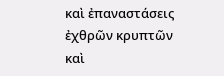καὶ ἐπαναστάσεις ἐχθρῶν κρυπτῶν καὶ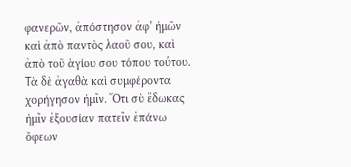φανερῶν, ἀπόστησον ἀφ’ ἡμῶν καὶ ἀπὸ παντὸς λαοῦ σου, καὶ ἀπὸ τοῦ ἁγίου σου τόπου τούτου. Τὰ δὲ ἀγαθὰ καὶ συμφέροντα χορήγησον ἡμῖν. Ὅτι σὺ ἔδωκας ἡμῖν ἐξουσίαν πατεῖν ἐπάνω ὄφεων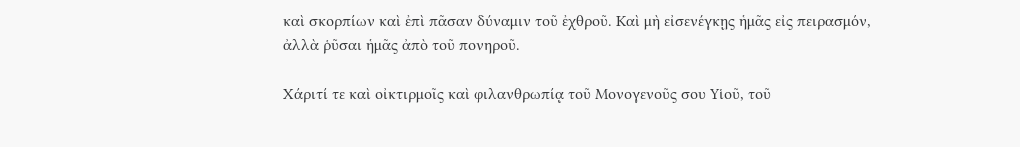καὶ σκορπίων καὶ ἐπὶ πᾶσαν δύναμιν τοῦ ἐχθροῦ. Καὶ μὴ εἰσενέγκῃς ἡμᾶς εἰς πειρασμόν, ἀλλὰ ῥῦσαι ἡμᾶς ἀπὸ τοῦ πονηροῦ.

Χάριτί τε καὶ οἰκτιρμοῖς καὶ φιλανθρωπίᾳ τοῦ Μονογενοῦς σου Υἱοῦ, τοῦ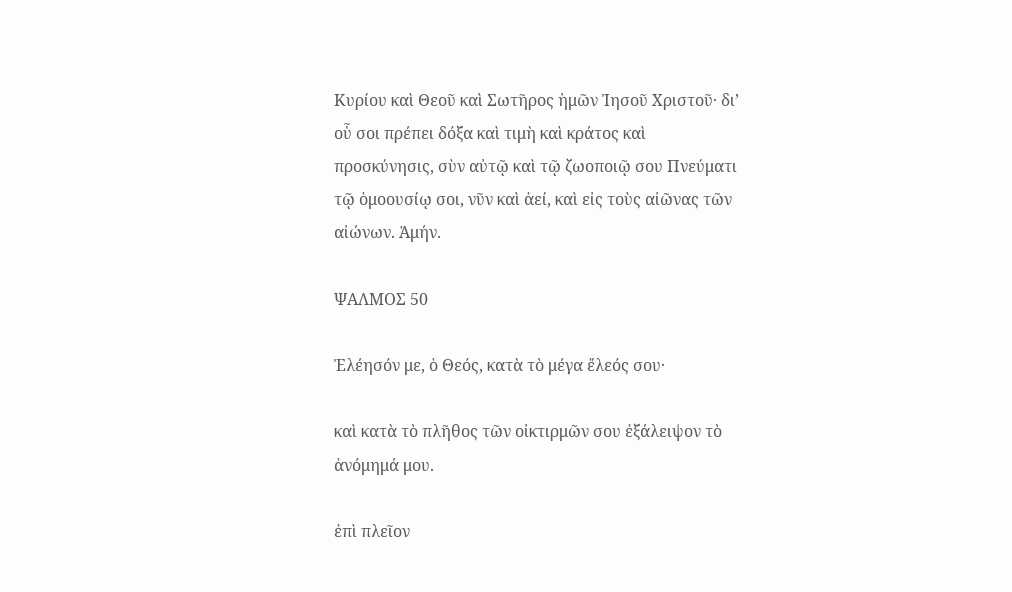Κυρίου καὶ Θεοῦ καὶ Σωτῆρος ἡμῶν Ἰησοῦ Χριστοῦ· δι’ οὗ σοι πρέπει δόξα καὶ τιμὴ καὶ κράτος καὶ προσκύνησις, σὺν αὐτῷ καὶ τῷ ζωοποιῷ σου Πνεύματι τῷ ὁμοουσίῳ σοι, νῦν καὶ ἀεί, καὶ εἰς τοὺς αἰῶνας τῶν αἰώνων. Ἀμήν.

ΨΑΛΜΟΣ 50

Ἐλέησόν με, ὁ Θεός, κατὰ τὸ μέγα ἔλεός σου·

καὶ κατὰ τὸ πλῆθος τῶν οἰκτιρμῶν σου ἐξάλειψον τὸ ἀνόμημά μου.

ἐπὶ πλεῖον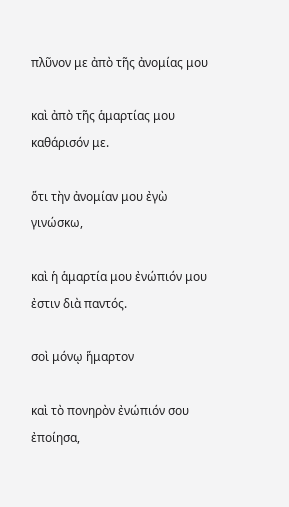πλῦνον με ἀπὸ τῆς ἀνομίας μου

καὶ ἀπὸ τῆς ἁμαρτίας μου καθάρισόν με.

ὅτι τὴν ἀνομίαν μου ἐγὼ γινώσκω,

καὶ ἡ ἁμαρτία μου ἐνώπιόν μου ἐστιν διὰ παντός.

σοὶ μόνῳ ἥμαρτον

καὶ τὸ πονηρὸν ἐνώπιόν σου ἐποίησα,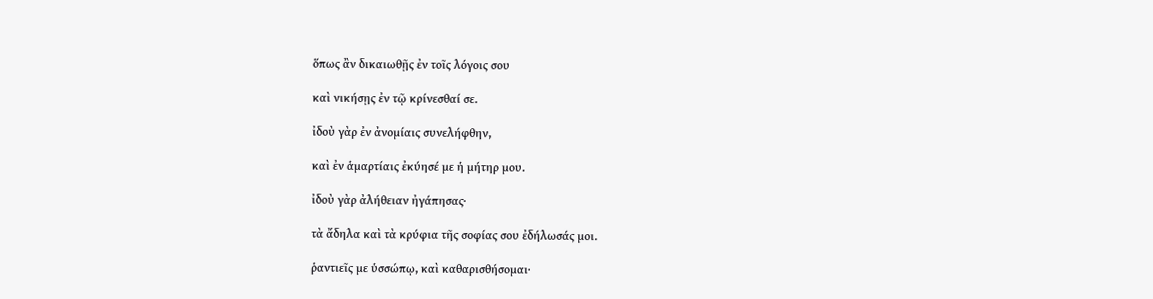ὅπως ἂν δικαιωθῇς ἐν τοῖς λόγοις σου

καὶ νικήσῃς ἐν τῷ κρίνεσθαί σε.

ἰδοὺ γὰρ ἐν ἀνομίαις συνελήφθην,

καὶ ἐν ἁμαρτίαις ἐκύησέ με ἡ μήτηρ μου.

ἰδοὺ γὰρ ἀλήθειαν ἠγάπησας·

τὰ ἄδηλα καὶ τὰ κρύφια τῆς σοφίας σου ἐδήλωσάς μοι.

ῥαντιεῖς με ὑσσώπῳ, καὶ καθαρισθήσομαι·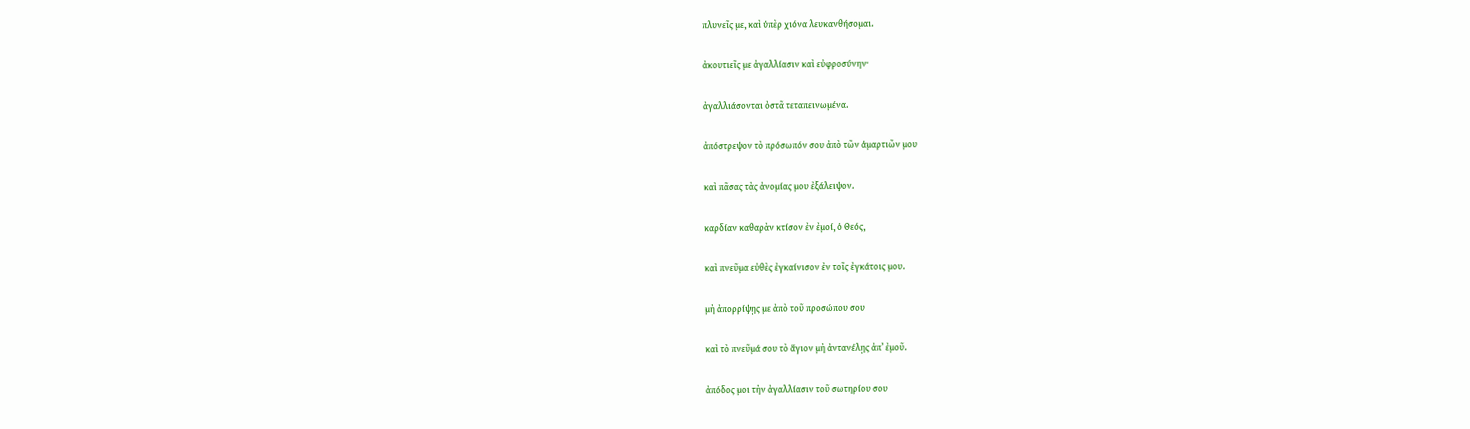πλυνεῖς με, καὶ ὑπὲρ χιόνα λευκανθήσομαι.

ἀκουτιεῖς με ἀγαλλίασιν καὶ εὐφροσύνην·

ἀγαλλιάσονται ὀστᾶ τεταπεινωμένα.

ἀπόστρεψον τὸ πρόσωπόν σου ἀπὸ τῶν ἁμαρτιῶν μου

καὶ πᾶσας τὰς ἀνομίας μου ἐξάλειψον.

καρδίαν καθαρὰν κτίσον ἐν ἐμοί, ὁ Θεός,

καὶ πνεῦμα εὐθὲς ἐγκαίνισον ἐν τοῖς ἐγκάτοις μου.

μὴ ἀπορρίψῃς με ἀπὸ τοῦ προσώπου σου

καὶ τὸ πνεῦμά σου τὸ ἅγιον μὴ ἀντανέλῃς ἀπ’ ἐμοῦ.

ἀπόδος μοι τὴν ἀγαλλίασιν τοῦ σωτηρίου σου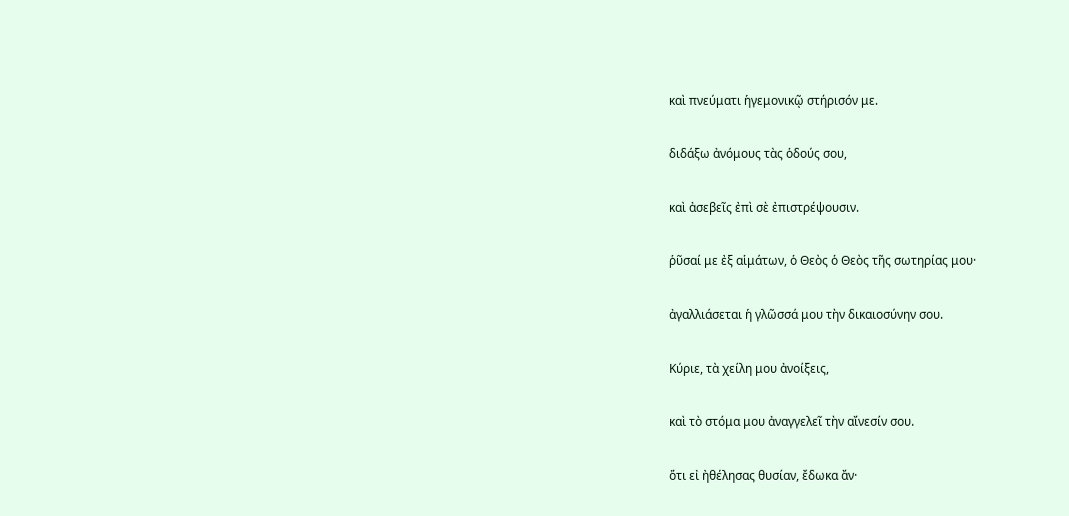καὶ πνεύματι ἡγεμονικῷ στήρισόν με.

διδάξω ἀνόμους τὰς ὁδούς σου,

καὶ ἀσεβεῖς ἐπὶ σὲ ἐπιστρέψουσιν.

ῥῦσαί με ἐξ αἱμάτων, ὁ Θεὸς ὁ Θεὸς τῆς σωτηρίας μου·

ἀγαλλιάσεται ἡ γλῶσσά μου τὴν δικαιοσύνην σου.

Κύριε, τὰ χείλη μου ἀνοίξεις,

καὶ τὸ στόμα μου ἀναγγελεῖ τὴν αἴνεσίν σου.

ὅτι εἰ ἠθέλησας θυσίαν, ἔδωκα ἄν·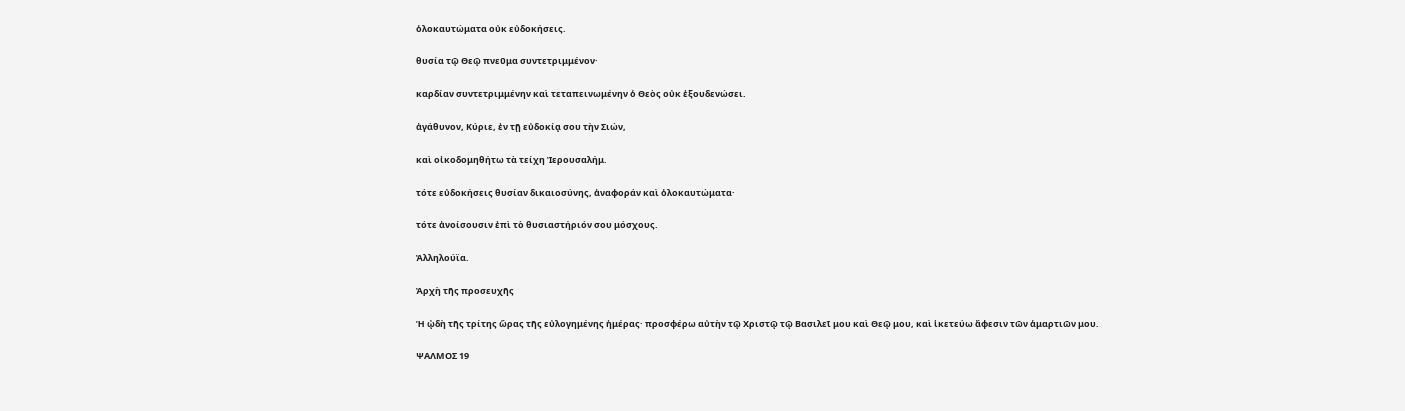ὁλοκαυτώματα οὐκ εὐδοκήσεις.

θυσία τῷ Θεῷ πνεῦμα συντετριμμένον·

καρδίαν συντετριμμένην καὶ τεταπεινωμένην ὁ Θεὸς οὐκ ἐξουδενώσει.

ἀγάθυνον, Κύριε, ἐν τῇ εὐδοκίᾳ σου τὴν Σιών,

καὶ οἰκοδομηθήτω τὰ τείχη Ἰερουσαλήμ.

τότε εὐδοκήσεις θυσίαν δικαιοσύνης, ἀναφοράν καὶ ὁλοκαυτώματα·

τότε ἀνοίσουσιν ἐπὶ τὸ θυσιαστήριόν σου μόσχους.

Ἀλληλούϊα.

Ἀρχὴ τῆς προσευχῆς

Ἡ ᾠδὴ τῆς τρίτης ὥρας τῆς εὐλογημένης ἡμέρας· προσφέρω αὐτὴν τῷ Χριστῷ τῷ Βασιλεῖ μου καὶ Θεῷ μου, καὶ ἱκετεύω ἄφεσιν τῶν ἁμαρτιῶν μου.

ΨΑΛΜΟΣ 19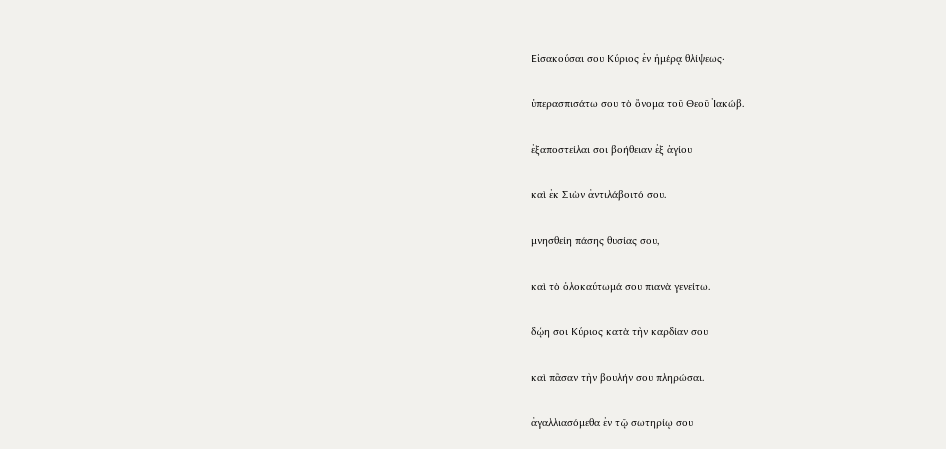Εἰσακούσαι σου Κύριος ἐν ἡμέρᾳ θλίψεως·

ὑπερασπισάτω σου τὸ ὄνομα τοῦ Θεοῦ Ἰακώβ.

ἐξαποστείλαι σοι βοήθειαν ἐξ ἁγίου

καὶ ἐκ Σιὼν ἀντιλάβοιτό σου.

μνησθείη πάσης θυσίας σου,

καὶ τὸ ὁλοκαύτωμά σου πιανὰ γενείτω.

δῴη σοι Κύριος κατὰ τὴν καρδίαν σου

καὶ πᾶσαν τὴν βουλήν σου πληρώσαι.

ἀγαλλιασόμεθα ἐν τῷ σωτηρίῳ σου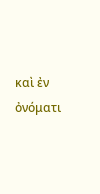καὶ ἐν ὀνόματι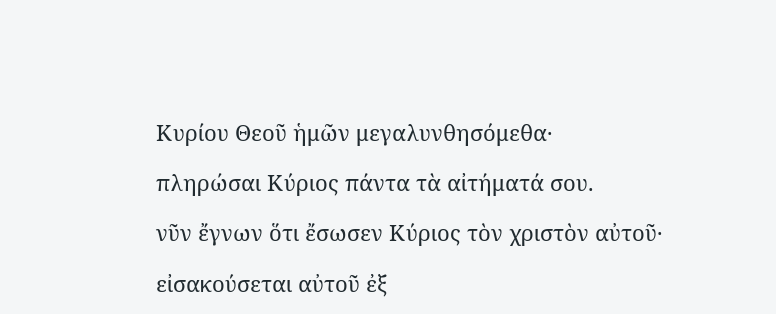Κυρίου Θεοῦ ἡμῶν μεγαλυνθησόμεθα·

πληρώσαι Κύριος πάντα τὰ αἰτήματά σου.

νῦν ἔγνων ὅτι ἔσωσεν Κύριος τὸν χριστὸν αὐτοῦ·

εἰσακούσεται αὐτοῦ ἐξ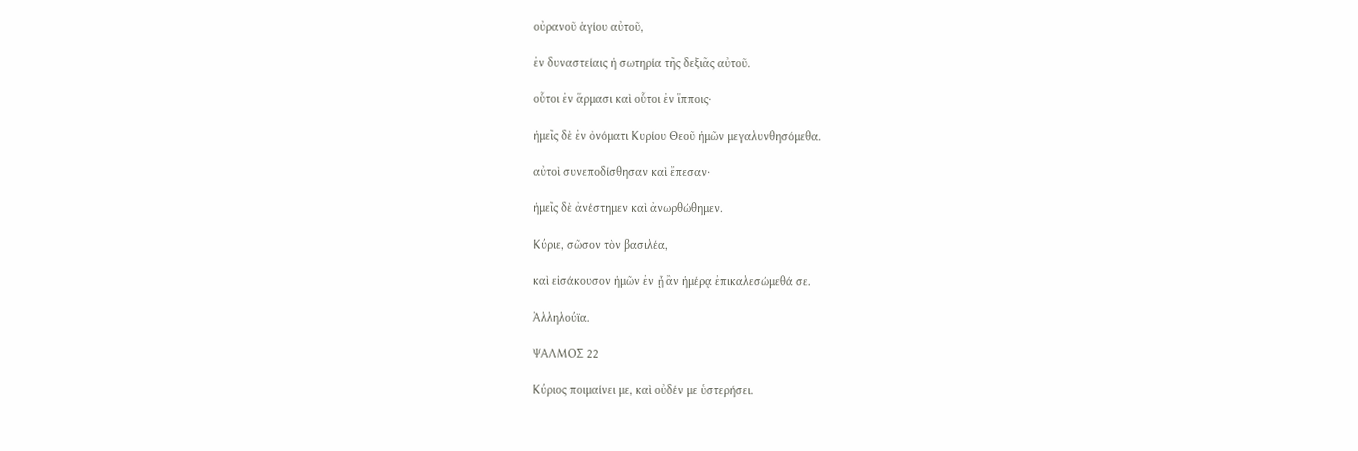οὐρανοῦ ἁγίου αὐτοῦ,

ἐν δυναστείαις ἡ σωτηρία τῆς δεξιᾶς αὐτοῦ.

οὗτοι ἐν ἅρμασι καὶ οὗτοι ἐν ἵπποις·

ἡμεῖς δὲ ἐν ὀνόματι Κυρίου Θεοῦ ἡμῶν μεγαλυνθησόμεθα.

αὐτοὶ συνεποδίσθησαν καὶ ἔπεσαν·

ἡμεῖς δὲ ἀνέστημεν καὶ ἀνωρθώθημεν.

Κύριε, σῶσον τὸν βασιλέα,

καὶ εἰσάκουσον ἡμῶν ἐν ᾗ ἂν ἡμέρᾳ ἐπικαλεσώμεθά σε.

Ἀλληλούϊα.

ΨΑΛΜΟΣ 22

Κύριος ποιμαίνει με, καὶ οὐδέν με ὑστερήσει.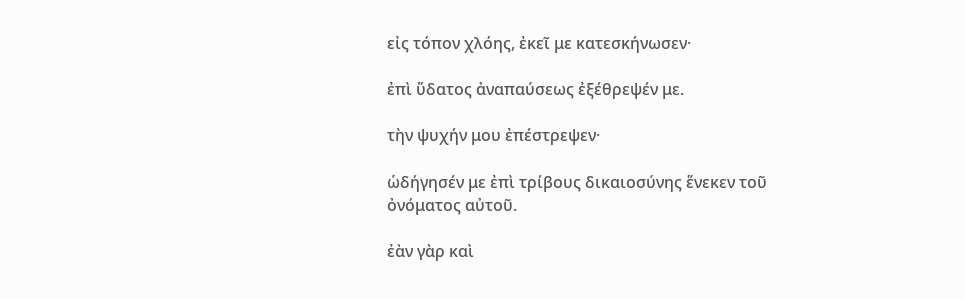εἰς τόπον χλόης, ἐκεῖ με κατεσκήνωσεν·

ἐπὶ ὕδατος ἀναπαύσεως ἐξέθρεψέν με.

τὴν ψυχήν μου ἐπέστρεψεν·

ὡδήγησέν με ἐπὶ τρίβους δικαιοσύνης ἕνεκεν τοῦ ὀνόματος αὐτοῦ.

ἐὰν γὰρ καὶ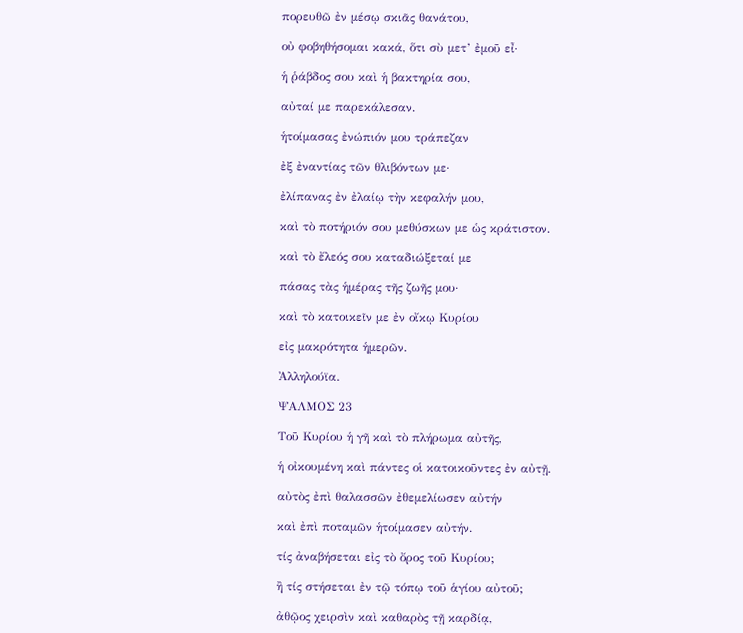πορευθῶ ἐν μέσῳ σκιᾶς θανάτου,

οὐ φοβηθήσομαι κακά, ὅτι σὺ μετ’ ἐμοῦ εἶ·

ἡ ῥάβδος σου καὶ ἡ βακτηρία σου,

αὐταί με παρεκάλεσαν.

ἡτοίμασας ἐνώπιόν μου τράπεζαν

ἐξ ἐναντίας τῶν θλιβόντων με·

ἐλίπανας ἐν ἐλαίῳ τὴν κεφαλήν μου,

καὶ τὸ ποτήριόν σου μεθύσκων με ὡς κράτιστον.

καὶ τὸ ἔλεός σου καταδιώξεταί με

πάσας τὰς ἡμέρας τῆς ζωῆς μου·

καὶ τὸ κατοικεῖν με ἐν οἴκῳ Κυρίου

εἰς μακρότητα ἡμερῶν.

Ἀλληλούϊα.

ΨΑΛΜΟΣ 23

Τοῦ Κυρίου ἡ γῆ καὶ τὸ πλήρωμα αὐτῆς,

ἡ οἰκουμένη καὶ πάντες οἱ κατοικοῦντες ἐν αὐτῇ.

αὐτὸς ἐπὶ θαλασσῶν ἐθεμελίωσεν αὐτήν

καὶ ἐπὶ ποταμῶν ἡτοίμασεν αὐτήν.

τίς ἀναβήσεται εἰς τὸ ὄρος τοῦ Κυρίου;

ἢ τίς στήσεται ἐν τῷ τόπῳ τοῦ ἁγίου αὐτοῦ;

ἀθῷος χειρσὶν καὶ καθαρὸς τῇ καρδίᾳ,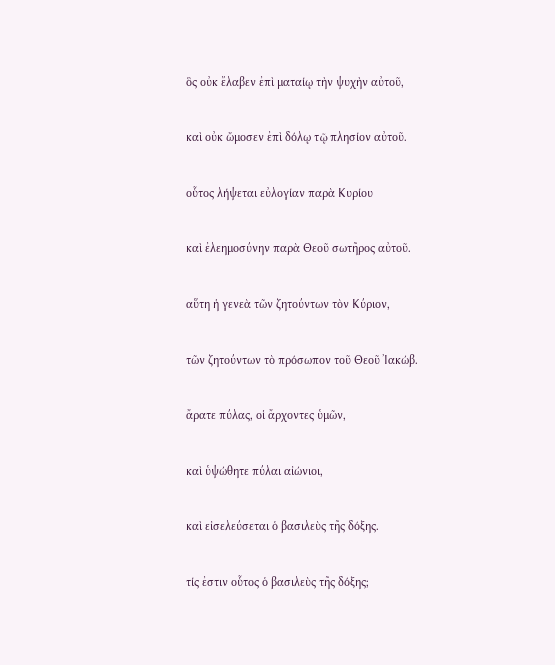ὃς οὐκ ἔλαβεν ἐπὶ ματαίῳ τὴν ψυχὴν αὐτοῦ,

καὶ οὐκ ὤμοσεν ἐπὶ δόλῳ τῷ πλησίον αὐτοῦ.

οὗτος λήψεται εὐλογίαν παρὰ Κυρίου

καὶ ἐλεημοσύνην παρὰ Θεοῦ σωτῆρος αὐτοῦ.

αὕτη ἡ γενεὰ τῶν ζητούντων τὸν Κύριον,

τῶν ζητούντων τὸ πρόσωπον τοῦ Θεοῦ Ἰακώβ.

ἄρατε πύλας, οἱ ἄρχοντες ὑμῶν,

καὶ ὑψώθητε πύλαι αἰώνιοι,

καὶ εἰσελεύσεται ὁ βασιλεὺς τῆς δόξης.

τίς ἐστιν οὗτος ὁ βασιλεὺς τῆς δόξης;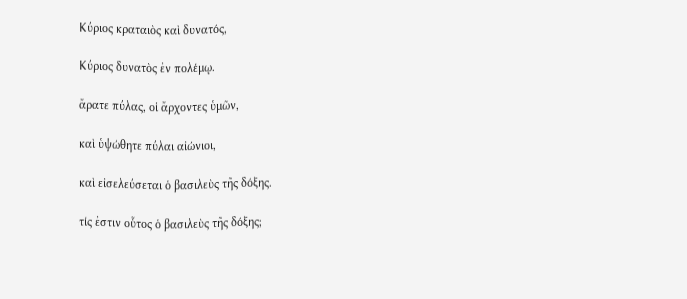Κύριος κραταιὸς καὶ δυνατός,

Κύριος δυνατὸς ἐν πολέμῳ.

ἄρατε πύλας, οἱ ἄρχοντες ὑμῶν,

καὶ ὑψώθητε πύλαι αἰώνιοι,

καὶ εἰσελεύσεται ὁ βασιλεὺς τῆς δόξης.

τίς ἐστιν οὗτος ὁ βασιλεὺς τῆς δόξης;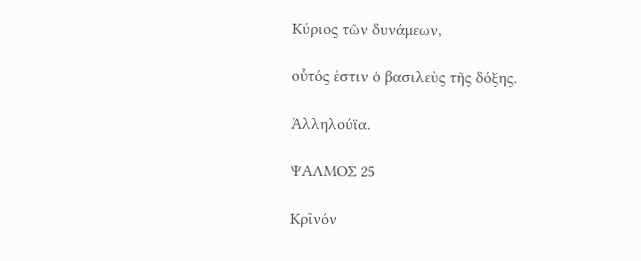Κύριος τῶν δυνάμεων,

οὗτός ἐστιν ὁ βασιλεὺς τῆς δόξης.

Ἀλληλούϊα.

ΨΑΛΜΟΣ 25

Κρῖνόν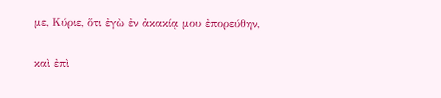με, Κύριε, ὅτι ἐγὼ ἐν ἀκακίᾳ μου ἐπορεύθην,

καὶ ἐπὶ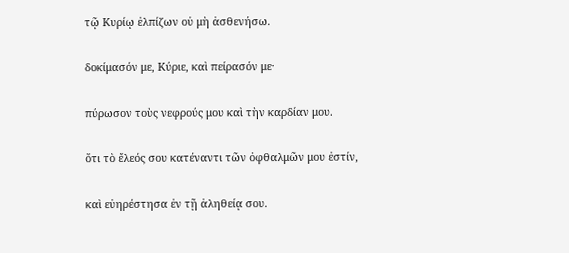τῷ Κυρίῳ ἐλπίζων οὐ μὴ ἀσθενήσω.

δοκίμασόν με, Κύριε, καὶ πείρασόν με·

πύρωσον τοὺς νεφρούς μου καὶ τὴν καρδίαν μου.

ὅτι τὸ ἔλεός σου κατέναντι τῶν ὀφθαλμῶν μου ἐστίν,

καὶ εὐηρέστησα ἐν τῇ ἀληθείᾳ σου.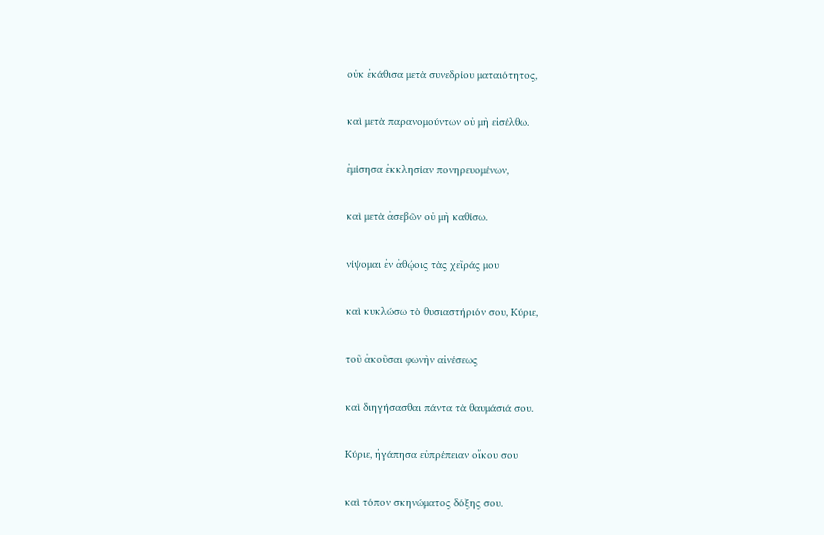οὐκ ἐκάθισα μετὰ συνεδρίου ματαιότητος,

καὶ μετὰ παρανομούντων οὐ μὴ εἰσέλθω.

ἐμίσησα ἐκκλησίαν πονηρευομένων,

καὶ μετὰ ἀσεβῶν οὐ μὴ καθίσω.

νίψομαι ἐν ἀθῴοις τὰς χεῖράς μου

καὶ κυκλώσω τὸ θυσιαστήριόν σου, Κύριε,

τοῦ ἀκοῦσαι φωνὴν αἰνέσεως

καὶ διηγήσασθαι πάντα τὰ θαυμάσιά σου.

Κύριε, ἠγάπησα εὐπρέπειαν οἴκου σου

καὶ τόπον σκηνώματος δόξης σου.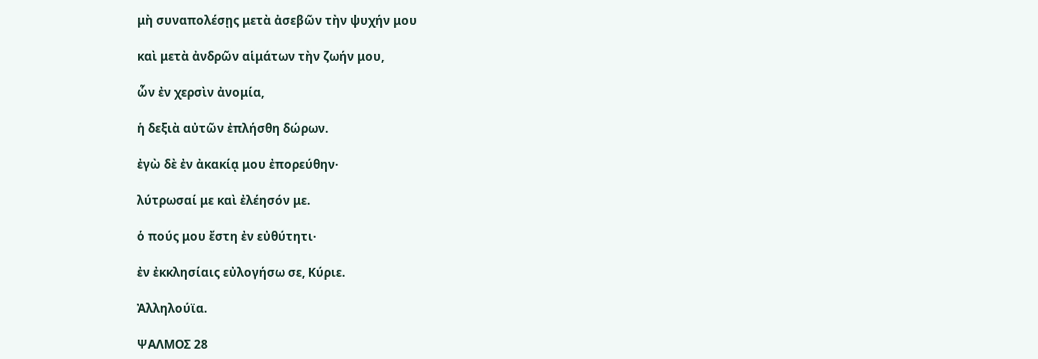μὴ συναπολέσῃς μετὰ ἀσεβῶν τὴν ψυχήν μου

καὶ μετὰ ἀνδρῶν αἱμάτων τὴν ζωήν μου,

ὧν ἐν χερσὶν ἀνομία,

ἡ δεξιὰ αὐτῶν ἐπλήσθη δώρων.

ἐγὼ δὲ ἐν ἀκακίᾳ μου ἐπορεύθην·

λύτρωσαί με καὶ ἐλέησόν με.

ὁ πούς μου ἔστη ἐν εὐθύτητι·

ἐν ἐκκλησίαις εὐλογήσω σε, Κύριε.

Ἀλληλούϊα.

ΨΑΛΜΟΣ 28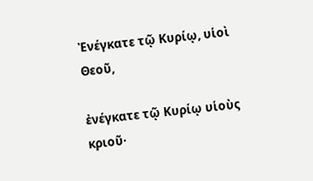Ἐνέγκατε τῷ Κυρίῳ, υἱοὶ Θεοῦ,

ἐνέγκατε τῷ Κυρίῳ υἱοὺς κριοῦ·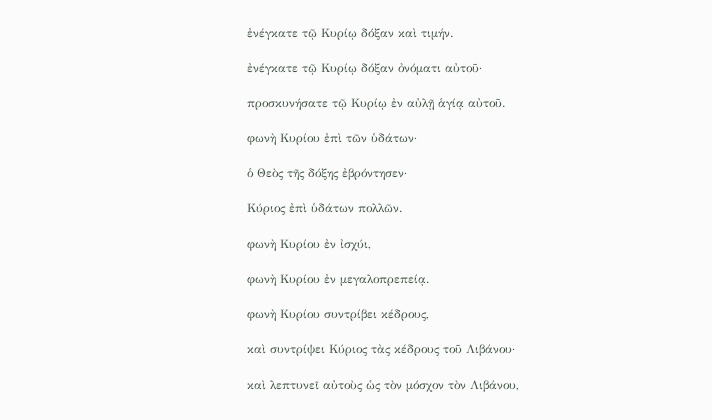ἐνέγκατε τῷ Κυρίῳ δόξαν καὶ τιμήν.

ἐνέγκατε τῷ Κυρίῳ δόξαν ὀνόματι αὐτοῦ·

προσκυνήσατε τῷ Κυρίῳ ἐν αὐλῇ ἁγίᾳ αὐτοῦ.

φωνὴ Κυρίου ἐπὶ τῶν ὑδάτων·

ὁ Θεὸς τῆς δόξης ἐβρόντησεν·

Κύριος ἐπὶ ὑδάτων πολλῶν.

φωνὴ Κυρίου ἐν ἰσχύι,

φωνὴ Κυρίου ἐν μεγαλοπρεπείᾳ.

φωνὴ Κυρίου συντρίβει κέδρους,

καὶ συντρίψει Κύριος τὰς κέδρους τοῦ Λιβάνου·

καὶ λεπτυνεῖ αὐτοὺς ὡς τὸν μόσχον τὸν Λιβάνου,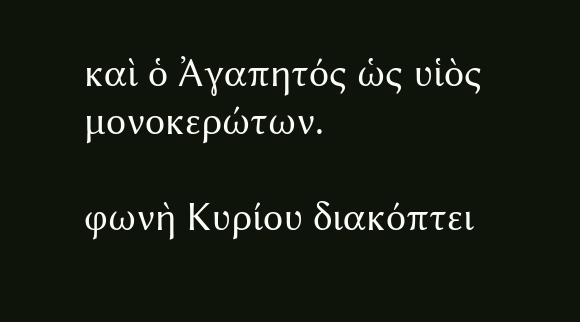καὶ ὁ Ἀγαπητός ὡς υἱὸς μονοκερώτων.

φωνὴ Κυρίου διακόπτει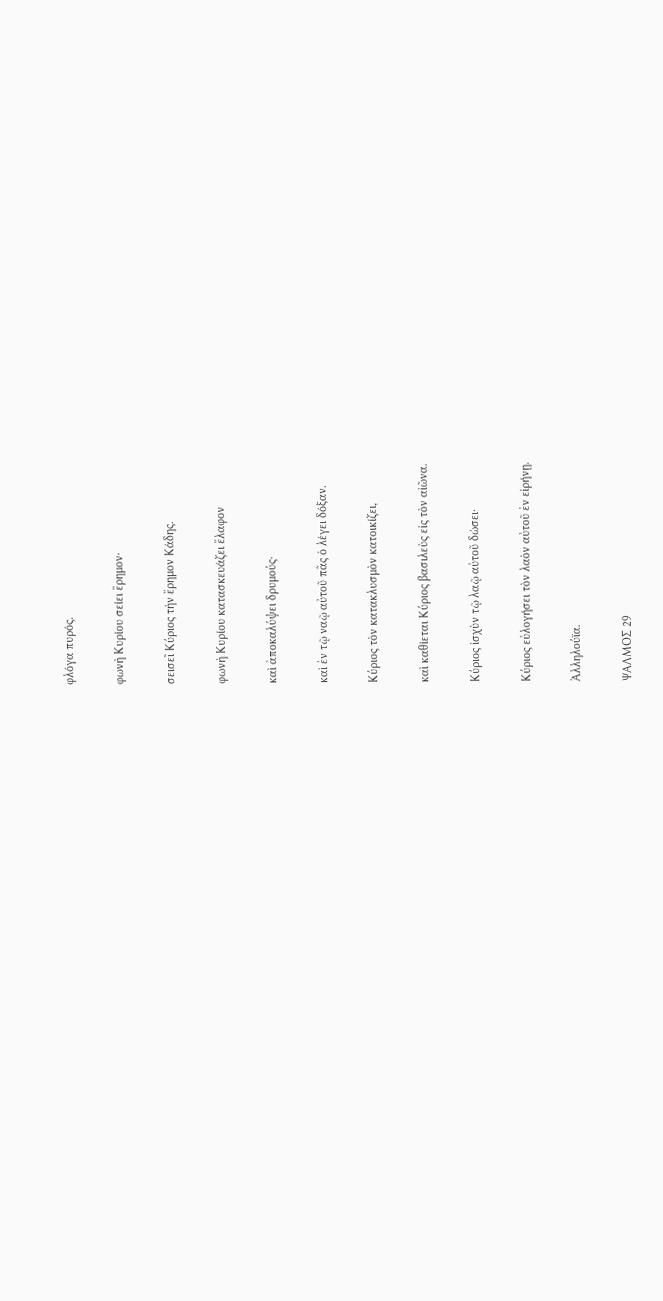φλόγα πυρός.

φωνὴ Κυρίου σείει ἔρημον·

σεισεῖ Κύριος τὴν ἔρημον Κάδης.

φωνὴ Κυρίου κατασκευάζει ἔλαφον

καὶ ἀποκαλύψει δρυμούς·

καὶ ἐν τῷ ναῷ αὐτοῦ πᾶς ὁ λέγει δόξαν.

Κύριος τὸν κατακλυσμὸν κατοικίζει,

καὶ καθίεται Κύριος βασιλεὺς εἰς τὸν αἰῶνα.

Κύριος ἰσχὺν τῷ λαῷ αὐτοῦ δώσει·

Κύριος εὐλογήσει τὸν λαὸν αὐτοῦ ἐν εἰρήνῃ.

Ἀλληλούϊα.

ΨΑΛΜΟΣ 29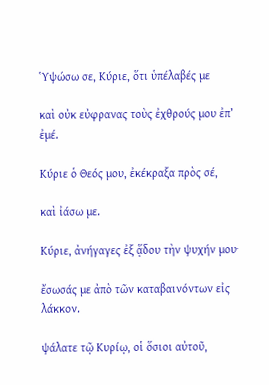Ὑψώσω σε, Κύριε, ὅτι ὑπέλαβές με

καὶ οὐκ εὐφρανας τοὺς ἐχθρούς μου ἐπ’ ἐμέ.

Κύριε ὁ Θεός μου, ἐκέκραξα πρὸς σέ,

καὶ ἰάσω με.

Κύριε, ἀνήγαγες ἐξ ᾅδου τὴν ψυχήν μου·

ἔσωσάς με ἀπὸ τῶν καταβαινόντων εἰς λάκκον.

ψάλατε τῷ Κυρίῳ, οἱ ὅσιοι αὐτοῦ,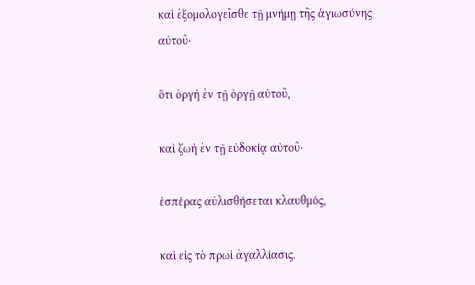καὶ ἐξομολογεῖσθε τῇ μνήμῃ τῆς ἁγιωσύνης αὐτοῦ·

ὅτι ὀργὴ ἐν τῇ ὀργῇ αὐτοῦ,

καὶ ζωὴ ἐν τῇ εὐδοκίᾳ αὐτοῦ·

ἑσπέρας αὐλισθήσεται κλαυθμός,

καὶ εἰς τὸ πρωὶ ἀγαλλίασις.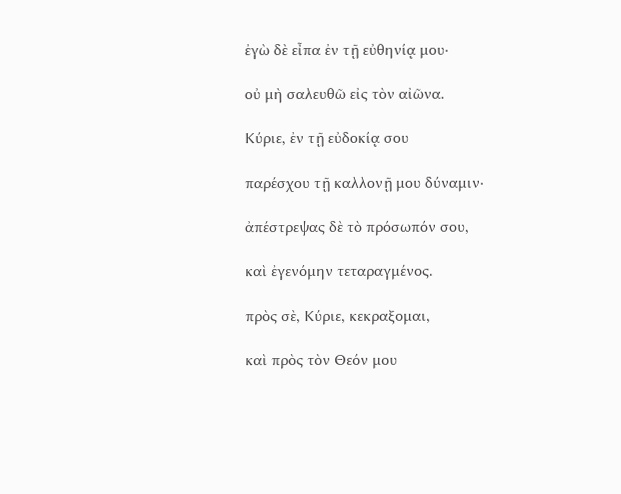ἐγὼ δὲ εἶπα ἐν τῇ εὐθηνίᾳ μου·

οὐ μὴ σαλευθῶ εἰς τὸν αἰῶνα.

Κύριε, ἐν τῇ εὐδοκίᾳ σου

παρέσχου τῇ καλλονῇ μου δύναμιν·

ἀπέστρεψας δὲ τὸ πρόσωπόν σου,

καὶ ἐγενόμην τεταραγμένος.

πρὸς σὲ, Κύριε, κεκραξομαι,

καὶ πρὸς τὸν Θεόν μου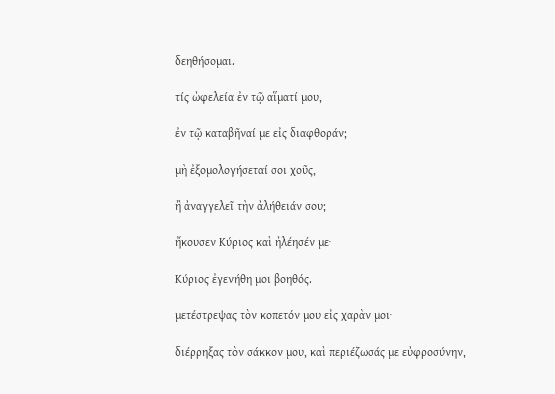δεηθήσομαι.

τίς ὠφελεία ἐν τῷ αἵματί μου,

ἐν τῷ καταβῆναί με εἰς διαφθοράν;

μὴ ἐξομολογήσεταί σοι χοῦς,

ἢ ἀναγγελεῖ τὴν ἀλήθειάν σου;

ἤκουσεν Κύριος καὶ ἠλέησέν με·

Κύριος ἐγενήθη μοι βοηθός.

μετέστρεψας τὸν κοπετόν μου εἰς χαρὰν μοι·

διέρρηξας τὸν σάκκον μου, καὶ περιέζωσάς με εὐφροσύνην,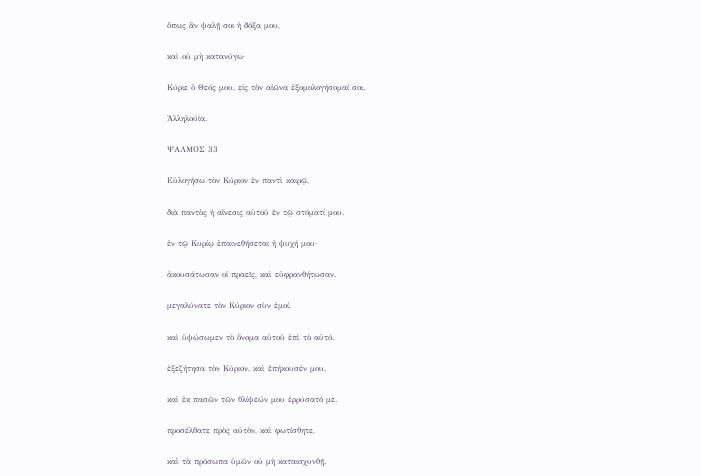ὅπως ἂν ψαλῇ σοι ἡ δόξα μου,

καὶ οὐ μὴ κατανύγω·

Κύριε ὁ Θεός μου, εἰς τὸν αἰῶνα ἐξομολογήσομαί σοι.

Ἀλληλούϊα.

ΨΑΛΜΟΣ 33

Εὐλογήσω τὸν Κύριον ἐν παντὶ καιρῷ,

διὰ παντὸς ἡ αἴνεσις αὐτοῦ ἐν τῷ στόματί μου.

ἐν τῷ Κυρίῳ ἐπαινεθήσεται ἡ ψυχή μου·

ἀκουσάτωσαν οἱ πραεῖς, καὶ εὐφρανθήτωσαν.

μεγαλύνατε τὸν Κύριον σὺν ἐμοί,

καὶ ὑψώσωμεν τὸ ὄνομα αὐτοῦ ἐπὶ τὸ αὐτό.

ἐξεζήτησα τὸν Κύριον, καὶ ἐπήκουσέν μου,

καὶ ἐκ πασῶν τῶν θλίψεών μου ἐρρύσατό με.

προσέλθατε πρὸς αὐτὸν, καὶ φωτίσθητε,

καὶ τὰ πρόσωπα ὑμῶν οὐ μὴ καταισχυνθῇ.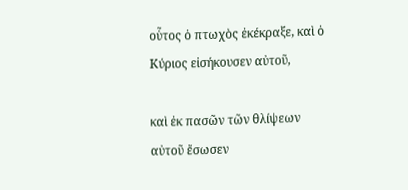οὗτος ὁ πτωχὸς ἐκέκραξε, καὶ ὁ Κύριος εἰσήκουσεν αὐτοῦ,

καὶ ἐκ πασῶν τῶν θλίψεων αὐτοῦ ἔσωσεν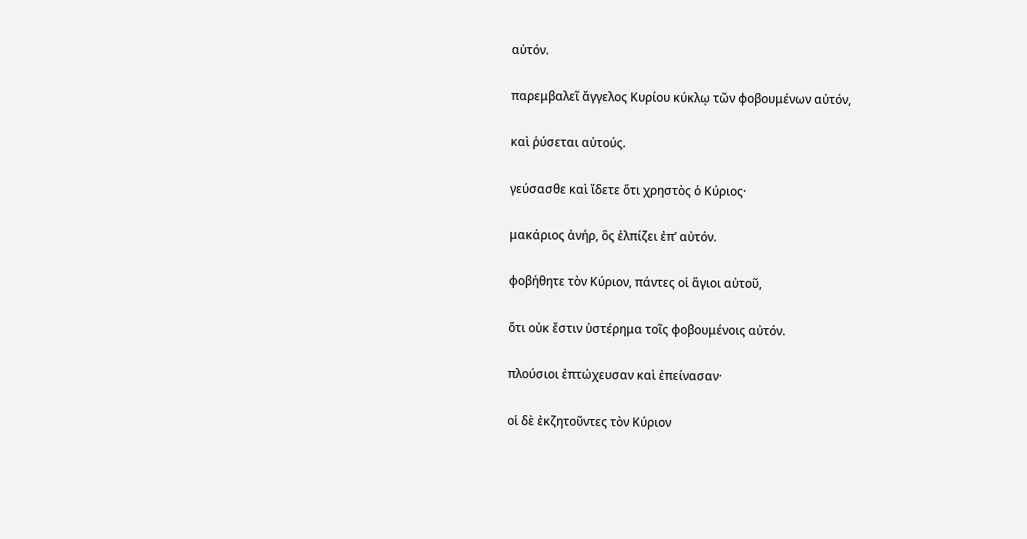αὐτόν.

παρεμβαλεῖ ἄγγελος Κυρίου κύκλῳ τῶν φοβουμένων αὐτόν,

καὶ ῥύσεται αὐτούς.

γεύσασθε καὶ ἴδετε ὅτι χρηστὸς ὁ Κύριος·

μακάριος ἀνήρ, ὃς ἐλπίζει ἐπ’ αὐτόν.

φοβήθητε τὸν Κύριον, πάντες οἱ ἅγιοι αὐτοῦ,

ὅτι οὐκ ἔστιν ὑστέρημα τοῖς φοβουμένοις αὐτόν.

πλούσιοι ἐπτώχευσαν καὶ ἐπείνασαν·

οἱ δὲ ἐκζητοῦντες τὸν Κύριον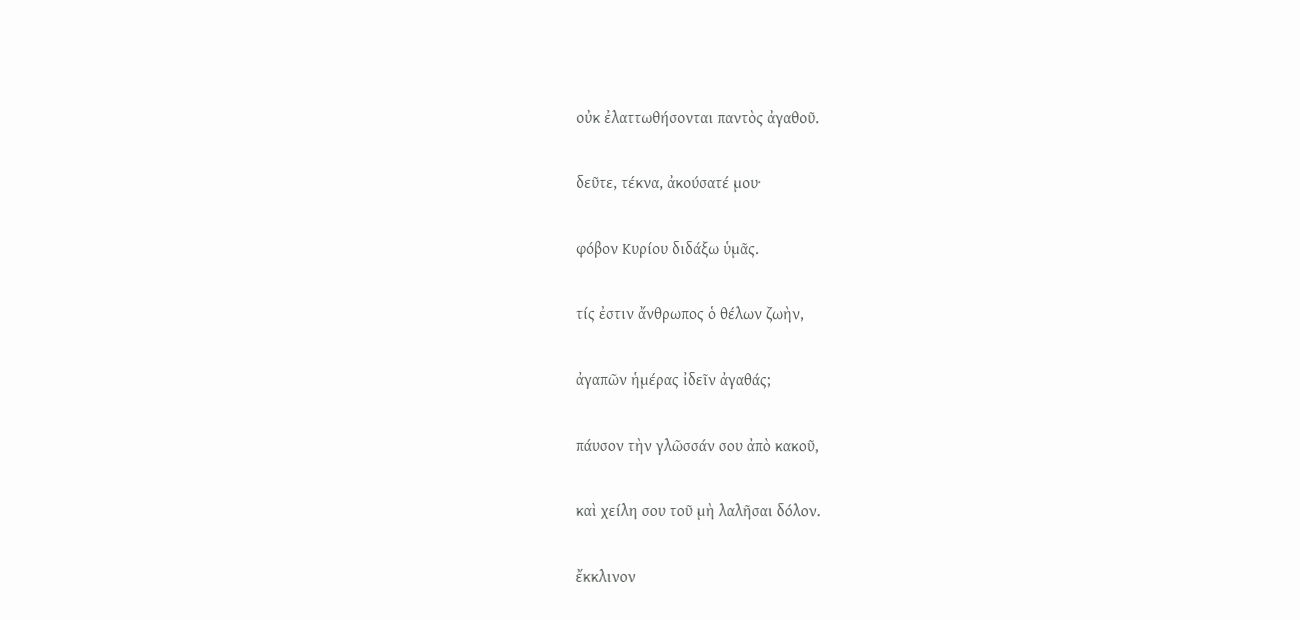οὐκ ἐλαττωθήσονται παντὸς ἀγαθοῦ.

δεῦτε, τέκνα, ἀκούσατέ μου·

φόβον Κυρίου διδάξω ὑμᾶς.

τίς ἐστιν ἄνθρωπος ὁ θέλων ζωὴν,

ἀγαπῶν ἡμέρας ἰδεῖν ἀγαθάς;

πάυσον τὴν γλῶσσάν σου ἀπὸ κακοῦ,

καὶ χείλη σου τοῦ μὴ λαλῆσαι δόλον.

ἔκκλινον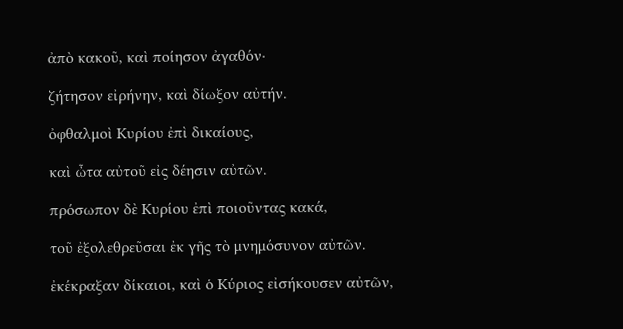ἀπὸ κακοῦ, καὶ ποίησον ἀγαθόν·

ζήτησον εἰρήνην, καὶ δίωξον αὐτήν.

ὀφθαλμοὶ Κυρίου ἐπὶ δικαίους,

καὶ ὦτα αὐτοῦ εἰς δέησιν αὐτῶν.

πρόσωπον δὲ Κυρίου ἐπὶ ποιοῦντας κακά,

τοῦ ἐξολεθρεῦσαι ἐκ γῆς τὸ μνημόσυνον αὐτῶν.

ἐκέκραξαν δίκαιοι, καὶ ὁ Κύριος εἰσήκουσεν αὐτῶν,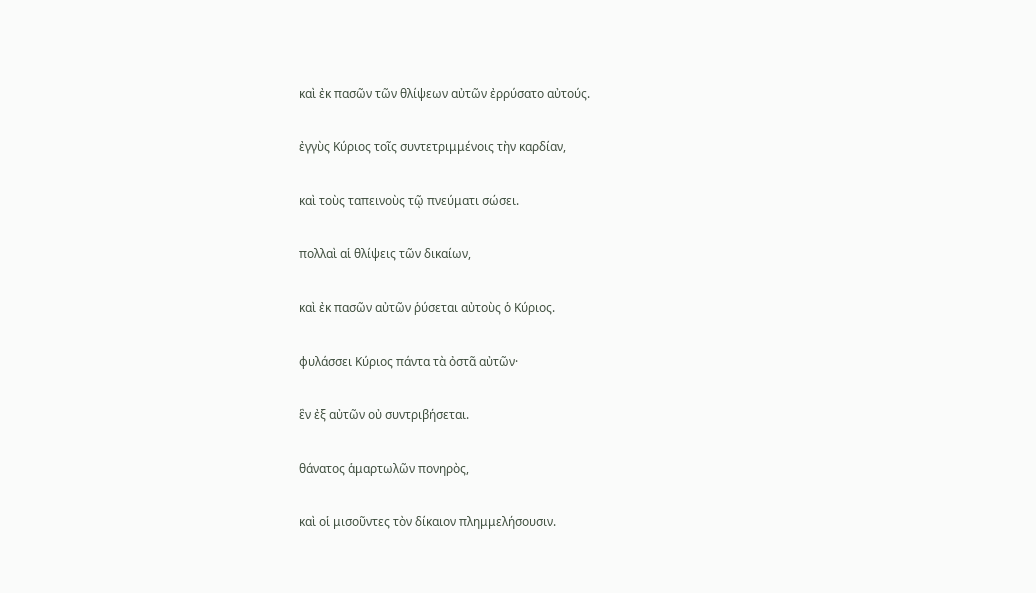καὶ ἐκ πασῶν τῶν θλίψεων αὐτῶν ἐρρύσατο αὐτούς.

ἐγγὺς Κύριος τοῖς συντετριμμένοις τὴν καρδίαν,

καὶ τοὺς ταπεινοὺς τῷ πνεύματι σώσει.

πολλαὶ αἱ θλίψεις τῶν δικαίων,

καὶ ἐκ πασῶν αὐτῶν ῥύσεται αὐτοὺς ὁ Κύριος.

φυλάσσει Κύριος πάντα τὰ ὀστᾶ αὐτῶν·

ἓν ἐξ αὐτῶν οὐ συντριβήσεται.

θάνατος ἁμαρτωλῶν πονηρὸς,

καὶ οἱ μισοῦντες τὸν δίκαιον πλημμελήσουσιν.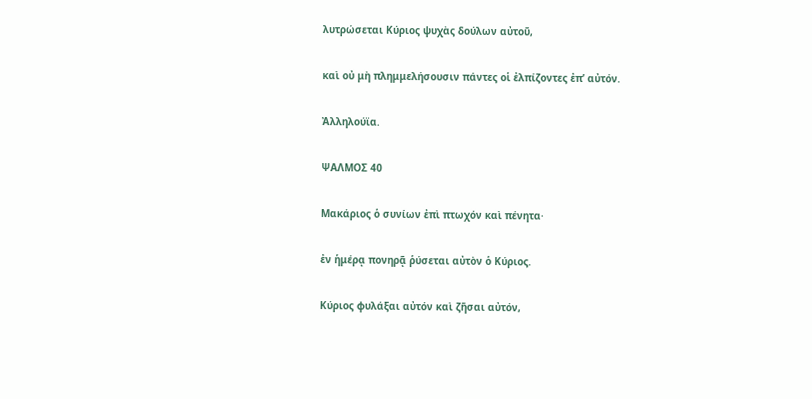λυτρώσεται Κύριος ψυχὰς δούλων αὐτοῦ,

καὶ οὐ μὴ πλημμελήσουσιν πάντες οἱ ἐλπίζοντες ἐπ’ αὐτόν.

Ἀλληλούϊα.

ΨΑΛΜΟΣ 40

Μακάριος ὁ συνίων ἐπὶ πτωχόν καὶ πένητα·

ἐν ἡμέρᾳ πονηρᾷ ῥύσεται αὐτὸν ὁ Κύριος.

Κύριος φυλάξαι αὐτόν καὶ ζῆσαι αὐτόν,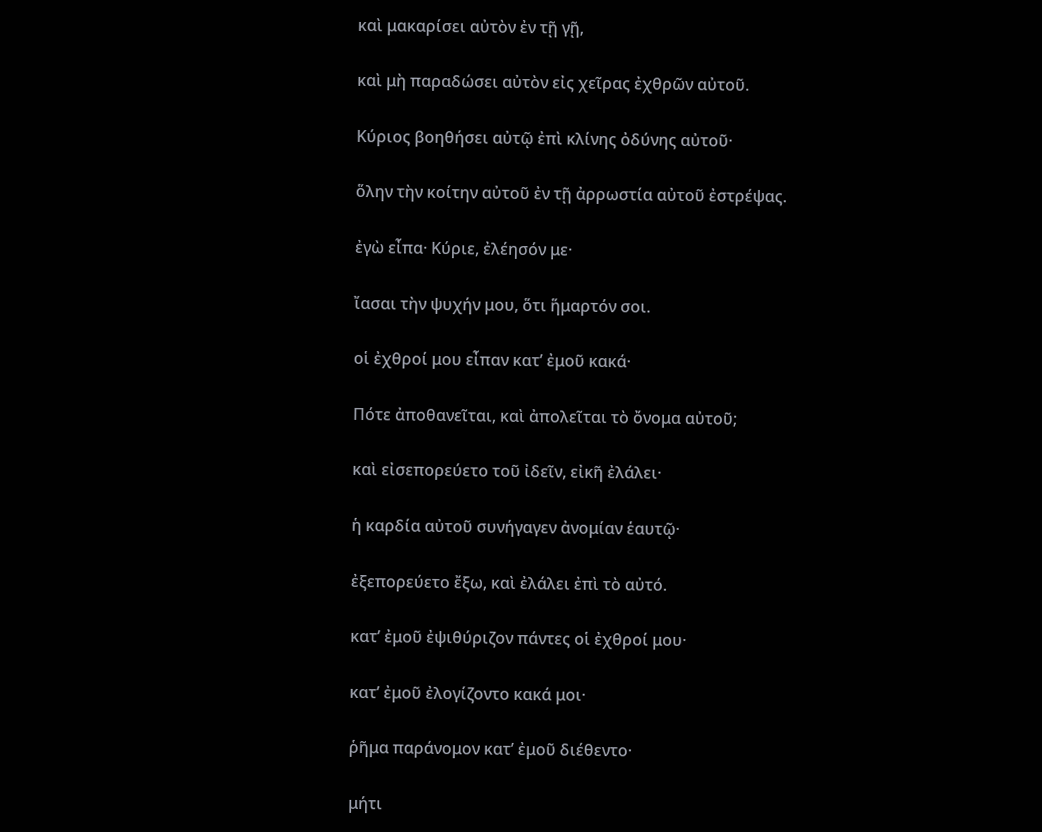καὶ μακαρίσει αὐτὸν ἐν τῇ γῇ,

καὶ μὴ παραδώσει αὐτὸν εἰς χεῖρας ἐχθρῶν αὐτοῦ.

Κύριος βοηθήσει αὐτῷ ἐπὶ κλίνης ὀδύνης αὐτοῦ·

ὅλην τὴν κοίτην αὐτοῦ ἐν τῇ ἀρρωστία αὐτοῦ ἐστρέψας.

ἐγὼ εἶπα· Κύριε, ἐλέησόν με·

ἴασαι τὴν ψυχήν μου, ὅτι ἥμαρτόν σοι.

οἱ ἐχθροί μου εἶπαν κατ’ ἐμοῦ κακά·

Πότε ἀποθανεῖται, καὶ ἀπολεῖται τὸ ὄνομα αὐτοῦ;

καὶ εἰσεπορεύετο τοῦ ἰδεῖν, εἰκῆ ἐλάλει·

ἡ καρδία αὐτοῦ συνήγαγεν ἀνομίαν ἑαυτῷ·

ἐξεπορεύετο ἔξω, καὶ ἐλάλει ἐπὶ τὸ αὐτό.

κατ’ ἐμοῦ ἐψιθύριζον πάντες οἱ ἐχθροί μου·

κατ’ ἐμοῦ ἐλογίζοντο κακά μοι·

ῥῆμα παράνομον κατ’ ἐμοῦ διέθεντο·

μήτι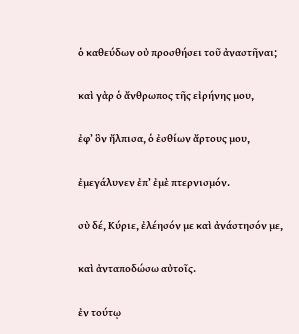ὁ καθεύδων οὐ προσθήσει τοῦ ἀναστῆναι;

καὶ γὰρ ὁ ἄνθρωπος τῆς εἰρήνης μου,

ἐφ’ ὃν ἤλπισα, ὁ ἐσθίων ἄρτους μου,

ἐμεγάλυνεν ἐπ’ ἐμὲ πτερνισμόν.

σὺ δέ, Κύριε, ἐλέησόν με καὶ ἀνάστησόν με,

καὶ ἀνταποδώσω αὐτοῖς.

ἐν τούτῳ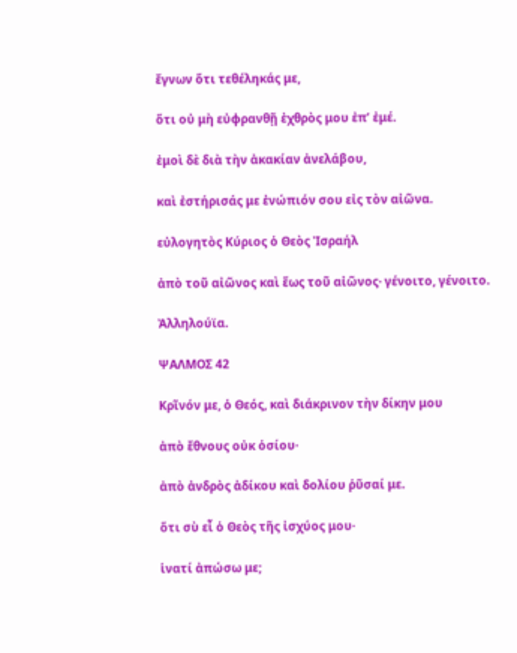ἔγνων ὅτι τεθέληκάς με,

ὅτι οὐ μὴ εὐφρανθῇ ἐχθρὸς μου ἐπ’ ἐμέ.

ἐμοὶ δὲ διὰ τὴν ἀκακίαν ἀνελάβου,

καὶ ἐστήρισάς με ἐνώπιόν σου εἰς τὸν αἰῶνα.

εὐλογητὸς Κύριος ὁ Θεὸς Ἰσραήλ

ἀπὸ τοῦ αἰῶνος καὶ ἕως τοῦ αἰῶνος· γένοιτο, γένοιτο.

Ἀλληλούϊα.

ΨΑΛΜΟΣ 42

Κρῖνόν με, ὁ Θεός, καὶ διάκρινον τὴν δίκην μου

ἀπὸ ἔθνους οὐκ ὁσίου·

ἀπὸ ἀνδρὸς ἀδίκου καὶ δολίου ῥῦσαί με.

ὅτι σὺ εἶ ὁ Θεὸς τῆς ἰσχύος μου·

ἱνατί ἀπώσω με;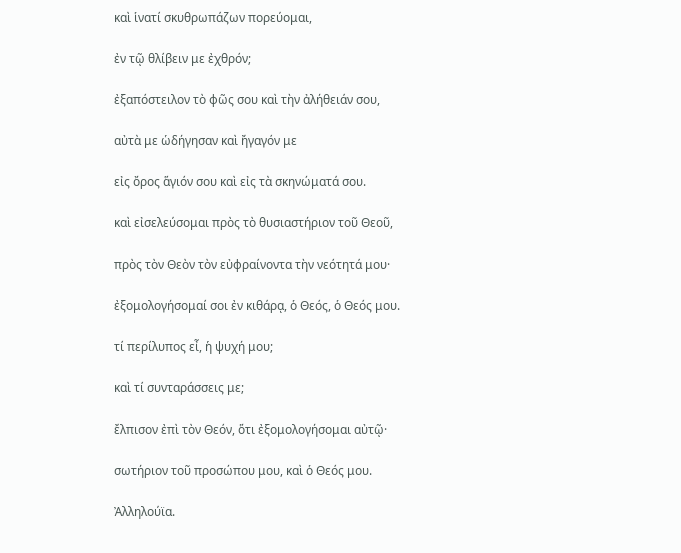καὶ ἱνατί σκυθρωπάζων πορεύομαι,

ἐν τῷ θλίβειν με ἐχθρόν;

ἐξαπόστειλον τὸ φῶς σου καὶ τὴν ἀλήθειάν σου,

αὐτὰ με ὡδήγησαν καὶ ἤγαγόν με

εἰς ὄρος ἅγιόν σου καὶ εἰς τὰ σκηνώματά σου.

καὶ εἰσελεύσομαι πρὸς τὸ θυσιαστήριον τοῦ Θεοῦ,

πρὸς τὸν Θεὸν τὸν εὐφραίνoντα τὴν νεότητά μου·

ἐξομολογήσομαί σοι ἐν κιθάρᾳ, ὁ Θεός, ὁ Θεός μου.

τί περίλυπος εἶ, ἡ ψυχή μου;

καὶ τί συνταράσσεις με;

ἔλπισον ἐπὶ τὸν Θεόν, ὅτι ἐξομολογήσομαι αὐτῷ·

σωτήριον τοῦ προσώπου μου, καὶ ὁ Θεός μου.

Ἀλληλούϊα.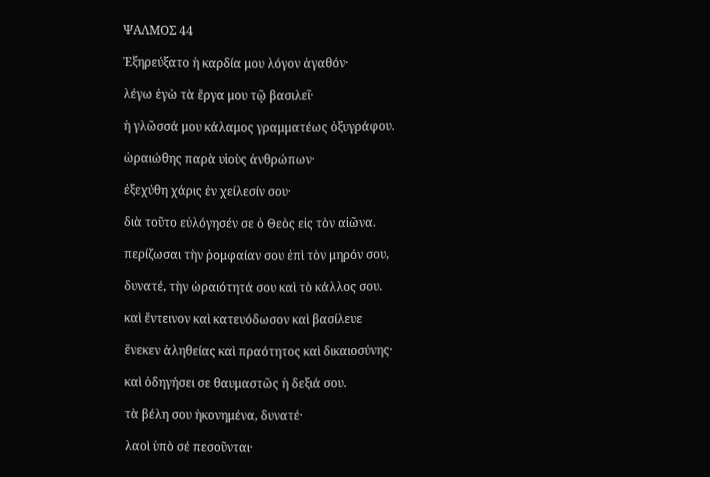ΨΑΛΜΟΣ 44

Ἐξηρεύξατο ἡ καρδία μου λόγον ἀγαθόν·

λέγω ἐγὼ τὰ ἔργα μου τῷ βασιλεῖ·

ἡ γλῶσσά μου κάλαμος γραμματέως ὀξυγράφου.

ὡραιώθης παρὰ υἱοὺς ἀνθρώπων·

ἐξεχύθη χάρις ἐν χείλεσίν σου·

διὰ τοῦτο εὐλόγησέν σε ὁ Θεὸς εἰς τὸν αἰῶνα.

περίζωσαι τὴν ῥομφαίαν σου ἐπὶ τὸν μηρόν σου,

δυνατέ, τὴν ὡραιότητά σου καὶ τὸ κάλλος σου.

καὶ ἔντεινον καὶ κατευόδωσον καὶ βασίλευε

ἕνεκεν ἀληθείας καὶ πραότητος καὶ δικαιοσύνης·

καὶ ὁδηγήσει σε θαυμαστῶς ἡ δεξιά σου.

τὰ βέλη σου ἠκονημένα, δυνατέ·

λαοὶ ὑπὸ σέ πεσοῦνται·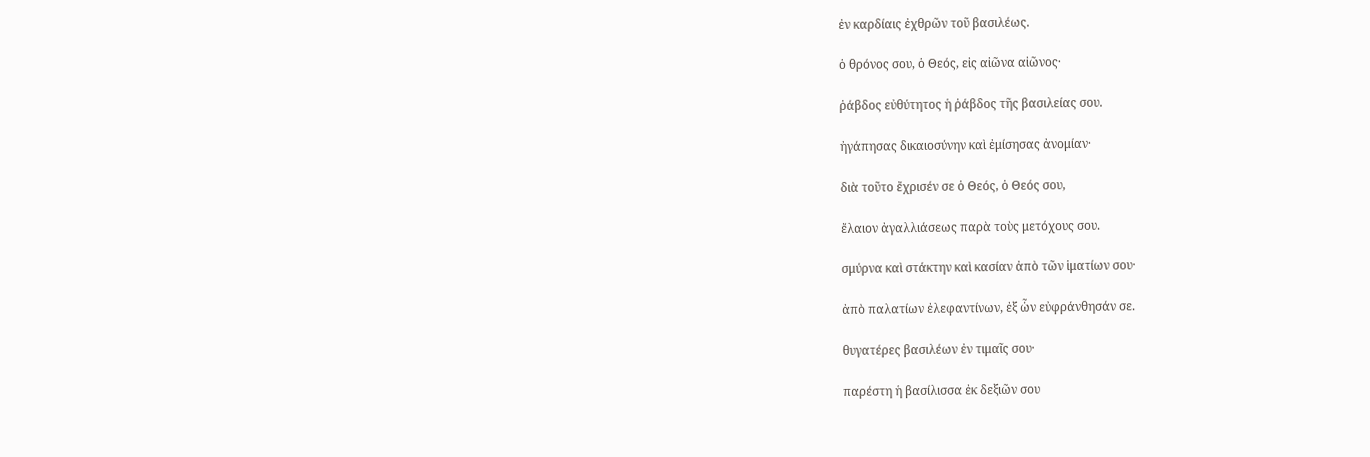ἐν καρδίαις ἐχθρῶν τοῦ βασιλέως.

ὁ θρόνος σου, ὁ Θεός, εἰς αἰῶνα αἰῶνος·

ῥάβδος εὐθύτητος ἡ ῥάβδος τῆς βασιλείας σου.

ἠγάπησας δικαιοσύνην καὶ ἐμίσησας ἀνομίαν·

διὰ τοῦτο ἔχρισέν σε ὁ Θεός, ὁ Θεός σου,

ἔλαιον ἀγαλλιάσεως παρὰ τοὺς μετόχους σου.

σμύρνα καὶ στάκτην καὶ κασίαν ἀπὸ τῶν ἱματίων σου·

ἀπὸ παλατίων ἐλεφαντίνων, ἐξ ὧν εὐφράνθησάν σε.

θυγατέρες βασιλέων ἐν τιμαῖς σου·

παρέστη ἡ βασίλισσα ἐκ δεξιῶν σου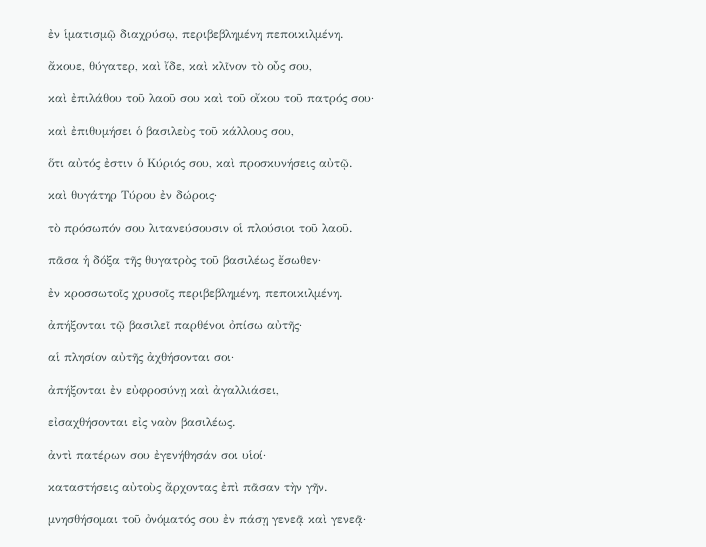ἐν ἱματισμῷ διαχρύσῳ, περιβεβλημένη πεποικιλμένη.

ἄκουε, θύγατερ, καὶ ἴδε, καὶ κλῖνον τὸ οὖς σου,

καὶ ἐπιλάθου τοῦ λαοῦ σου καὶ τοῦ οἴκου τοῦ πατρός σου·

καὶ ἐπιθυμήσει ὁ βασιλεὺς τοῦ κάλλους σου,

ὅτι αὐτός ἐστιν ὁ Κύριός σου, καὶ προσκυνήσεις αὐτῷ.

καὶ θυγάτηρ Τύρου ἐν δώροις·

τὸ πρόσωπόν σου λιτανεύσουσιν οἱ πλούσιοι τοῦ λαοῦ.

πᾶσα ἡ δόξα τῆς θυγατρὸς τοῦ βασιλέως ἔσωθεν·

ἐν κροσσωτοῖς χρυσοῖς περιβεβλημένη, πεποικιλμένη.

ἀπήξονται τῷ βασιλεῖ παρθένοι ὀπίσω αὐτῆς·

αἱ πλησίον αὐτῆς ἀχθήσονται σοι·

ἀπήξονται ἐν εὐφροσύνῃ καὶ ἀγαλλιάσει,

εἰσαχθήσονται εἰς ναὸν βασιλέως.

ἀντὶ πατέρων σου ἐγενήθησάν σοι υἱοί·

καταστήσεις αὐτοὺς ἄρχοντας ἐπὶ πᾶσαν τὴν γῆν.

μνησθήσομαι τοῦ ὀνόματός σου ἐν πάσῃ γενεᾷ καὶ γενεᾷ·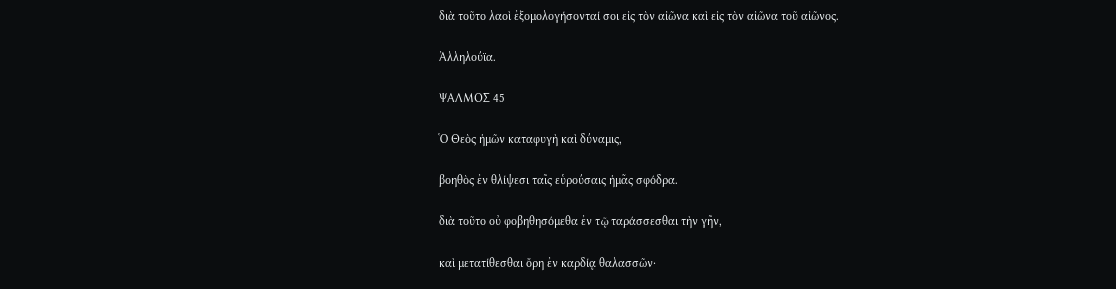διὰ τοῦτο λαοὶ ἐξομολογήσονταί σοι εἰς τὸν αἰῶνα καὶ εἰς τὸν αἰῶνα τοῦ αἰῶνος.

Ἀλληλούϊα.

ΨΑΛΜΟΣ 45

Ὁ Θεὸς ἡμῶν καταφυγὴ καὶ δύναμις,

βοηθὸς ἐν θλίψεσι ταῖς εὑρούσαις ἡμᾶς σφόδρα.

διὰ τοῦτο οὐ φοβηθησόμεθα ἐν τῷ ταράσσεσθαι τὴν γῆν,

καὶ μετατίθεσθαι ὄρη ἐν καρδίᾳ θαλασσῶν·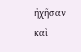ἠχῆσαν καὶ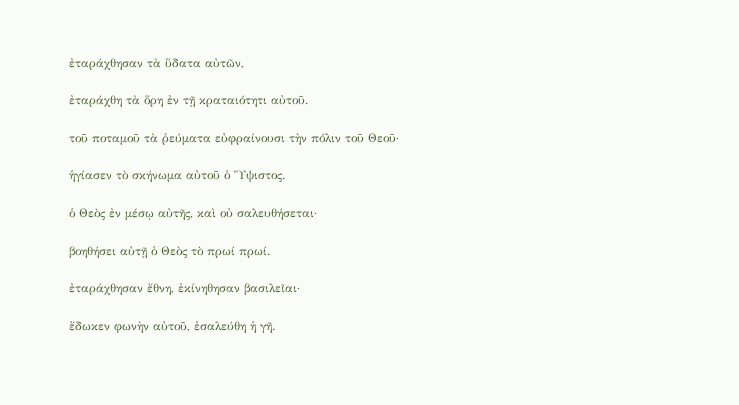ἐταράχθησαν τὰ ὕδατα αὐτῶν,

ἐταράχθη τὰ ὅρη ἐν τῇ κραταιότητι αὐτοῦ.

τοῦ ποταμοῦ τὰ ῥεύματα εὐφραίνουσι τὴν πόλιν τοῦ Θεοῦ·

ἡγίασεν τὸ σκήνωμα αὐτοῦ ὁ Ὕψιστος.

ὁ Θεὸς ἐν μέσῳ αὐτῆς, καὶ οὐ σαλευθήσεται·

βοηθήσει αὐτῇ ὁ Θεὸς τὸ πρωί πρωί.

ἐταράχθησαν ἔθνη, ἐκίνηθησαν βασιλεῖαι·

ἔδωκεν φωνὴν αὐτοῦ, ἐσαλεύθη ἡ γῆ.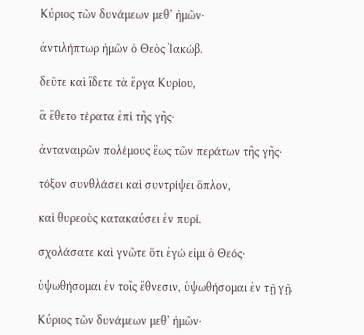Κύριος τῶν δυνάμεων μεθ’ ἡμῶν·

ἀντιλήπτωρ ἡμῶν ὁ Θεὸς Ἰακώβ.

δεῦτε καὶ ἴδετε τὰ ἔργα Κυρίου,

ἃ ἔθετο τέρατα ἐπὶ τῆς γῆς·

ἀνταναιρῶν πολέμους ἕως τῶν περάτων τῆς γῆς·

τόξον συνθλάσει καὶ συντρίψει ὅπλον,

καὶ θυρεοὺς κατακαύσει ἐν πυρί.

σχολάσατε καὶ γνῶτε ὅτι ἐγώ εἰμι ὁ Θεός·

ὑψωθήσομαι ἐν τοῖς ἔθνεσιν, ὑψωθήσομαι ἐν τῇ γῇ.

Κύριος τῶν δυνάμεων μεθ’ ἡμῶν·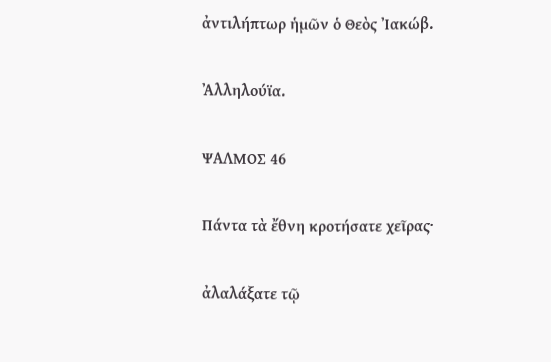ἀντιλήπτωρ ἡμῶν ὁ Θεὸς Ἰακώβ.

Ἀλληλούϊα.

ΨΑΛΜΟΣ 46

Πάντα τὰ ἔθνη κροτήσατε χεῖρας·

ἀλαλάξατε τῷ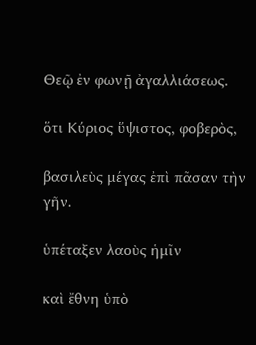Θεῷ ἐν φωνῇ ἀγαλλιάσεως.

ὅτι Κύριος ὕψιστος, φοβερὸς,

βασιλεὺς μέγας ἐπὶ πᾶσαν τὴν γῆν.

ὑπέταξεν λαοὺς ἡμῖν

καὶ ἔθνη ὑπὸ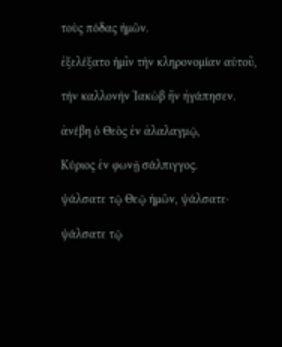τοὺς πόδας ἡμῶν.

ἐξελέξατο ἡμῖν τὴν κληρονομίαν αὐτοῦ,

τὴν καλλονὴν Ἰακὼβ ἣν ἠγάπησεν.

ἀνέβη ὁ Θεὸς ἐν ἀλαλαγμῷ,

Κύριος ἐν φωνῇ σάλπιγγος.

ψάλσατε τῷ Θεῷ ἡμῶν, ψάλσατε·

ψάλσατε τῷ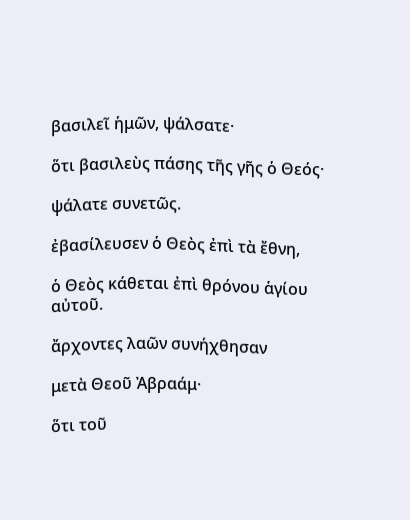βασιλεῖ ἡμῶν, ψάλσατε·

ὅτι βασιλεὺς πάσης τῆς γῆς ὁ Θεός·

ψάλατε συνετῶς.

ἐβασίλευσεν ὁ Θεὸς ἐπὶ τὰ ἔθνη,

ὁ Θεὸς κάθεται ἐπὶ θρόνου ἁγίου αὐτοῦ.

ἄρχοντες λαῶν συνήχθησαν

μετὰ Θεοῦ Ἀβραάμ·

ὅτι τοῦ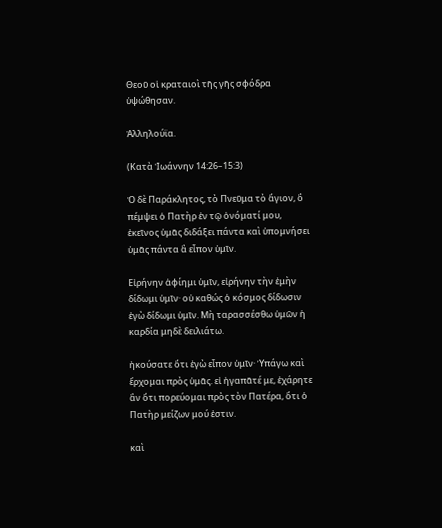Θεοῦ οἱ κραταιοὶ τῆς γῆς σφόδρα ὑψώθησαν.

Ἀλληλούϊα.

(Κατὰ Ἰωάννην 14:26–15:3)

Ὁ δὲ Παράκλητος, τὸ Πνεῦμα τὸ ἅγιον, ὃ πέμψει ὁ Πατὴρ ἐν τῷ ὀνόματί μου, ἐκεῖνος ὑμᾶς διδάξει πάντα καὶ ὑπομνήσει ὑμᾶς πάντα ἃ εἶπον ὑμῖν.

Εἰρήνην ἀφίημι ὑμῖν, εἰρήνην τὴν ἐμὴν δίδωμι ὑμῖν· οὐ καθώς ὁ κόσμος δίδωσιν ἐγὼ δίδωμι ὑμῖν. Μὴ ταρασσέσθω ὑμῶν ἡ καρδία μηδὲ δειλιάτω.

ἠκούσατε ὅτι ἐγὼ εἶπον ὑμῖν· Ὑπάγω καὶ ἔρχομαι πρὸς ὑμᾶς. εἰ ἠγαπᾶτέ με, ἐχάρητε ἂν ὅτι πορεύομαι πρὸς τὸν Πατέρα, ὅτι ὁ Πατὴρ μείζων μού ἐστιν.

καὶ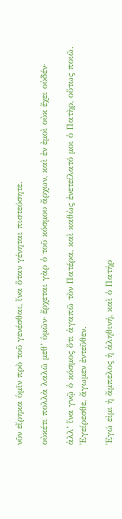νῦν εἴρηκα ὑμῖν πρὸ τοῦ γενέσθαι, ἵνα ὅταν γένηται πιστεύσητε.

οὐκέτι πολλὰ λαλῶ μεθ’ ὑμῶν· ἔρχεται γὰρ ὁ τοῦ κόσμου ἄρχων, καὶ ἐν ἐμοὶ οὐκ ἔχει οὐδέν·

ἀλλ’ ἵνα γνῷ ὁ κόσμος ὅτι ἀγαπῶ τὸν Πατέρα, καὶ καθὼς ἐνετείλατό μοι ὁ Πατὴρ, οὕτως ποιῶ. Ἐγείρεσθε, ἄγωμεν ἐντεῦθεν.

Ἐγώ εἰμι ἡ ἄμπελος ἡ ἀληθινή, καὶ ὁ Πατήρ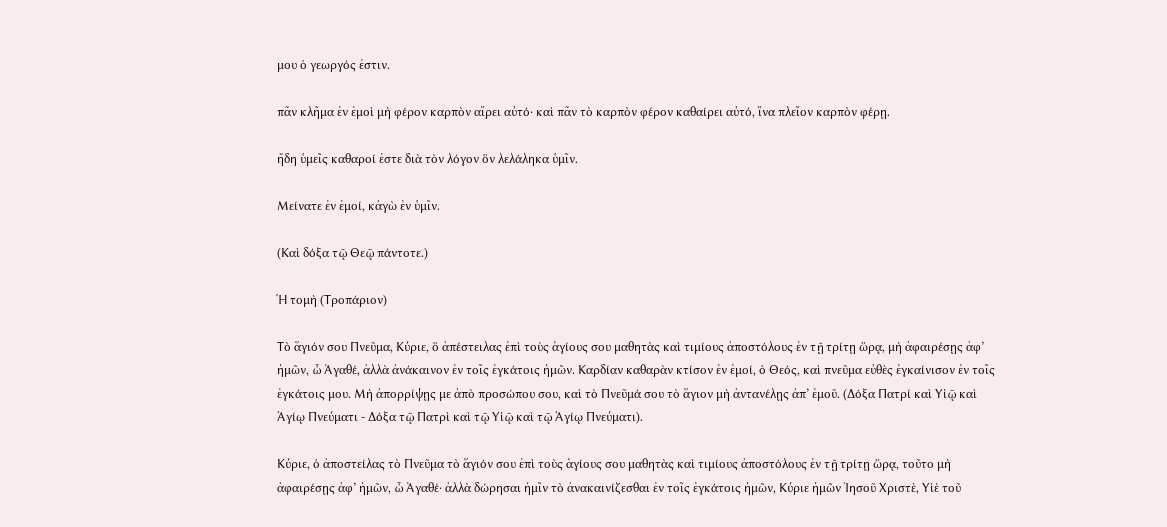μου ὁ γεωργός ἐστιν.

πᾶν κλῆμα ἐν ἐμοὶ μὴ φέρον καρπὸν αἴρει αὐτό· καὶ πᾶν τὸ καρπὸν φέρον καθαίρει αὐτό, ἵνα πλεῖον καρπὸν φέρῃ.

ἤδη ὑμεῖς καθαροί ἐστε διὰ τὸν λόγον ὃν λελάληκα ὑμῖν.

Μείνατε ἐν ἐμοί, κἀγὼ ἐν ὑμῖν.

(Καὶ δόξα τῷ Θεῷ πάντοτε.)

Ἡ τομὴ (Τροπάριον)

Τὸ ἅγιόν σου Πνεῦμα, Κύριε, ὃ ἀπέστειλας ἐπὶ τοὺς ἁγίους σου μαθητὰς καὶ τιμίους ἀποστόλους ἐν τῇ τρίτῃ ὥρᾳ, μὴ ἀφαιρέσῃς ἀφ’ ἡμῶν, ὦ Ἀγαθέ, ἀλλὰ ἀνάκαινον ἐν τοῖς ἐγκάτοις ἡμῶν. Καρδίαν καθαρὰν κτίσον ἐν ἐμοί, ὁ Θεός, καὶ πνεῦμα εὐθὲς ἐγκαίνισον ἐν τοῖς ἐγκάτοις μου. Μὴ ἀπορρίψῃς με ἀπὸ προσώπου σου, καὶ τὸ Πνεῦμά σου τὸ ἅγιον μὴ ἀντανέλῃς ἀπ’ ἐμοῦ. (Δόξα Πατρί καὶ Υἱῷ καὶ Ἁγίῳ Πνεύματι - Δόξα τῷ Πατρὶ καὶ τῷ Υἱῷ καὶ τῷ Ἁγίῳ Πνεύματι).

Κύριε, ὁ ἀποστείλας τὸ Πνεῦμα τὸ ἅγιόν σου ἐπὶ τοὺς ἁγίους σου μαθητὰς καὶ τιμίους ἀποστόλους ἐν τῇ τρίτῃ ὥρᾳ, τοῦτο μὴ ἀφαιρέσῃς ἀφ’ ἡμῶν, ὦ Ἀγαθέ· ἀλλὰ δώρησαι ἡμῖν τὸ ἀνακαινίζεσθαι ἐν τοῖς ἐγκάτοις ἡμῶν, Κύριε ἡμῶν Ἰησοῦ Χριστὲ, Υἱὲ τοῦ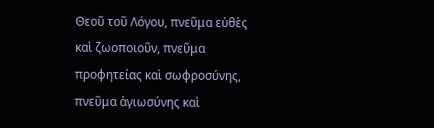Θεοῦ τοῦ Λόγου, πνεῦμα εὐθὲς καὶ ζωοποιοῦν, πνεῦμα προφητείας καὶ σωφροσύνης, πνεῦμα ἁγιωσύνης καὶ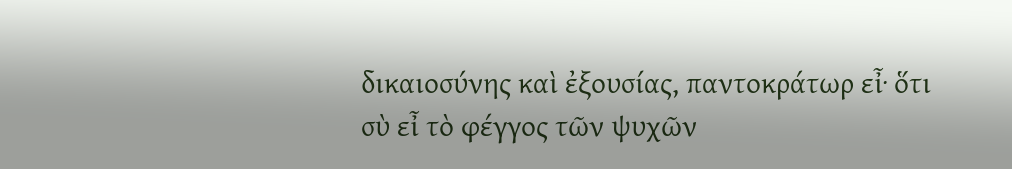δικαιοσύνης καὶ ἐξουσίας, παντοκράτωρ εἶ· ὅτι σὺ εἶ τὸ φέγγος τῶν ψυχῶν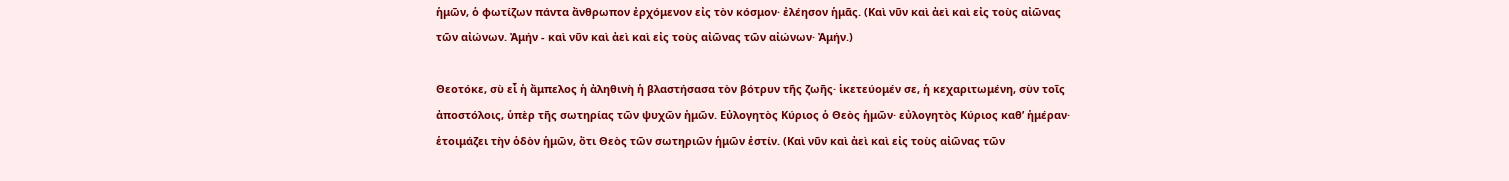ἡμῶν, ὁ φωτίζων πάντα ἄνθρωπον ἐρχόμενον εἰς τὸν κόσμον· ἐλέησον ἡμᾶς. (Καὶ νῦν καὶ ἀεὶ καὶ εἰς τοὺς αἰῶνας τῶν αἰώνων. Ἀμήν - καὶ νῦν καὶ ἀεὶ καὶ εἰς τοὺς αἰῶνας τῶν αἰώνων· Ἀμήν.)

Θεοτόκε, σὺ εἶ ἡ ἄμπελος ἡ ἀληθινὴ ἡ βλαστήσασα τὸν βότρυν τῆς ζωῆς· ἱκετεύομέν σε, ἡ κεχαριτωμένη, σὺν τοῖς ἀποστόλοις, ὑπὲρ τῆς σωτηρίας τῶν ψυχῶν ἡμῶν. Εὐλογητὸς Κύριος ὁ Θεὸς ἡμῶν· εὐλογητὸς Κύριος καθ’ ἡμέραν· ἑτοιμάζει τὴν ὁδὸν ἡμῶν, ὅτι Θεὸς τῶν σωτηριῶν ἡμῶν ἐστίν. (Καὶ νῦν καὶ ἀεὶ καὶ εἰς τοὺς αἰῶνας τῶν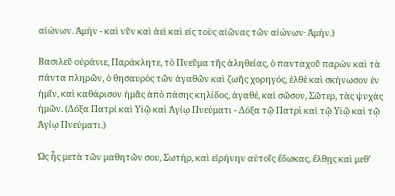αἰώνων. Ἀμήν - καὶ νῦν καὶ ἀεὶ καὶ εἰς τοὺς αἰῶνας τῶν αἰώνων· Ἀμήν.)

Βασιλεῦ οὐράνιε, Παράκλητε, τὸ Πνεῦμα τῆς ἀληθείας, ὁ πανταχοῦ παρὼν καὶ τὰ πάντα πληρῶν, ὁ θησαυρὸς τῶν ἀγαθῶν καὶ ζωῆς χορηγός, ἐλθὲ καὶ σκήνωσον ἐν ἡμῖν, καὶ καθάρισον ἡμᾶς ἀπὸ πάσης κηλίδος, ἀγαθέ, καὶ σῶσον, Σῶτερ, τὰς ψυχὰς ἡμῶν. (Δόξα Πατρί καὶ Υἱῷ καὶ Ἁγίῳ Πνεύματι - Δόξα τῷ Πατρὶ καὶ τῷ Υἱῷ καὶ τῷ Ἁγίῳ Πνεύματι.)

Ὡς ἦς μετὰ τῶν μαθητῶν σου, Σωτήρ, καὶ εἰρήνην αὐτοῖς ἔδωκας, ἔλθῃς καὶ μεθ’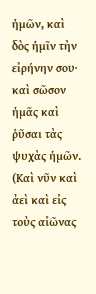ἡμῶν, καὶ δὸς ἡμῖν τὴν εἰρήνην σου· καὶ σῶσον ἡμᾶς καὶ ῥῦσαι τὰς ψυχὰς ἡμῶν. (Καὶ νῦν καὶ ἀεὶ καὶ εἰς τοὺς αἰῶνας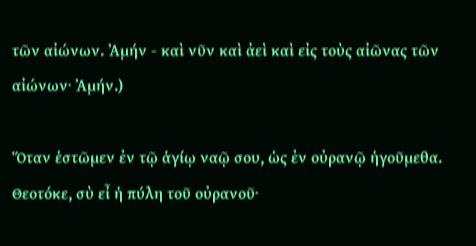τῶν αἰώνων. Ἀμήν - καὶ νῦν καὶ ἀεὶ καὶ εἰς τοὺς αἰῶνας τῶν αἰώνων· Ἀμήν.)

Ὅταν ἑστῶμεν ἐν τῷ ἁγίῳ ναῷ σου, ὡς ἐν οὐρανῷ ἡγοῦμεθα. Θεοτόκε, σὺ εἶ ἡ πύλη τοῦ οὐρανοῦ·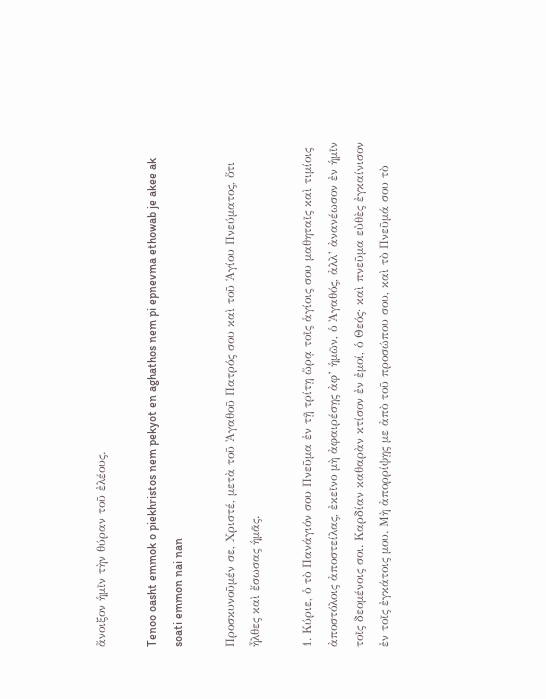ἄνοιξον ἡμῖν τὴν θύραν τοῦ ἐλέους.

Tenoo oasht emmok o piekhristos nem pekyot en aghathos nem pi epnevma ethowab je akee ak soati emmon nai nan

Προσκυνοῦμέν σε, Χριστέ, μετὰ τοῦ Ἀγαθοῦ Πατρός σου καὶ τοῦ Ἁγίου Πνεύματος, ὅτι ἦλθες καὶ ἔσωσας ἡμᾶς.

1. Κύριε, ὁ τὸ Πανάγιόν σου Πνεῦμα ἐν τῇ τρίτῃ ὥρᾳ τοῖς ἁγίοις σου μαθηταῖς καὶ τιμίοις ἀποστόλοις ἀποστείλας, ἐκεῖνο μὴ ἀφαιρέσῃς ἀφ’ ἡμῶν, ὁ Ἀγαθός, ἀλλ’ ἀνανέωσον ἐν ἡμῖν τοῖς δεομένοις σοι. Καρδίαν καθαρὰν κτίσον ἐν ἐμοί, ὁ Θεός· καὶ πνεῦμα εὐθὲς ἐγκαίνισον ἐν τοῖς ἐγκάτοις μου. Μὴ ἀπορρίψῃς με ἀπὸ τοῦ προσώπου σου, καὶ τὸ Πνεῦμά σου τὸ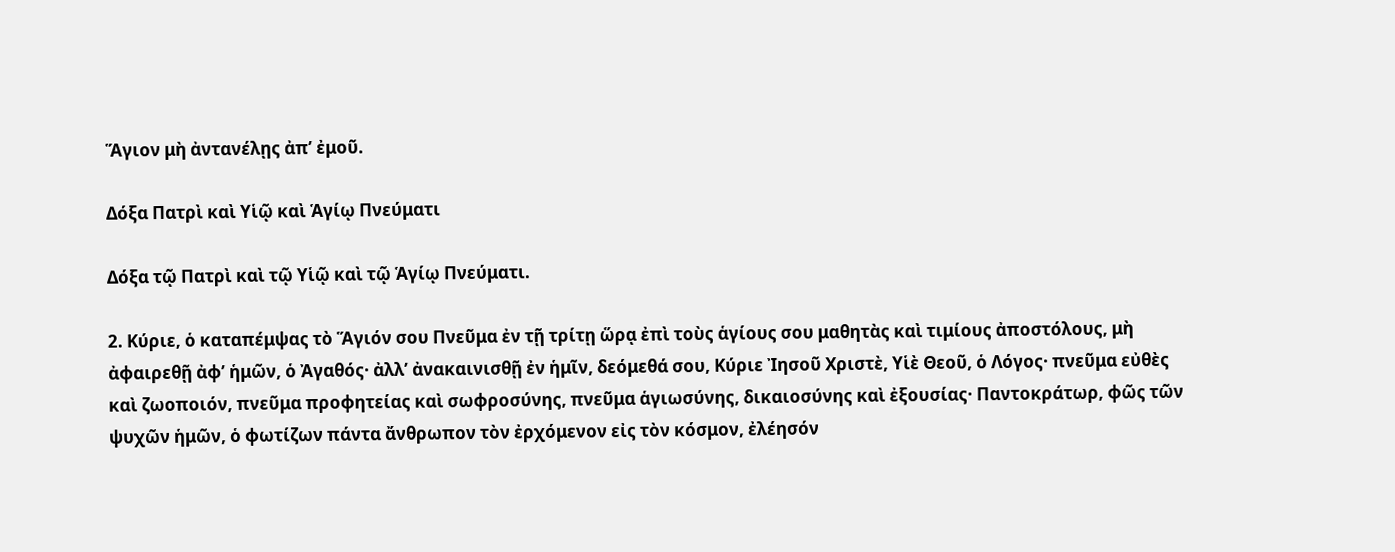Ἅγιον μὴ ἀντανέλῃς ἀπ’ ἐμοῦ.

Δόξα Πατρὶ καὶ Υἱῷ καὶ Ἁγίῳ Πνεύματι

Δόξα τῷ Πατρὶ καὶ τῷ Υἱῷ καὶ τῷ Ἁγίῳ Πνεύματι.

2. Κύριε, ὁ καταπέμψας τὸ Ἅγιόν σου Πνεῦμα ἐν τῇ τρίτῃ ὥρᾳ ἐπὶ τοὺς ἁγίους σου μαθητὰς καὶ τιμίους ἀποστόλους, μὴ ἀφαιρεθῇ ἀφ’ ἡμῶν, ὁ Ἀγαθός· ἀλλ’ ἀνακαινισθῇ ἐν ἡμῖν, δεόμεθά σου, Κύριε Ἰησοῦ Χριστὲ, Υἱὲ Θεοῦ, ὁ Λόγος· πνεῦμα εὐθὲς καὶ ζωοποιόν, πνεῦμα προφητείας καὶ σωφροσύνης, πνεῦμα ἁγιωσύνης, δικαιοσύνης καὶ ἐξουσίας· Παντοκράτωρ, φῶς τῶν ψυχῶν ἡμῶν, ὁ φωτίζων πάντα ἄνθρωπον τὸν ἐρχόμενον εἰς τὸν κόσμον, ἐλέησόν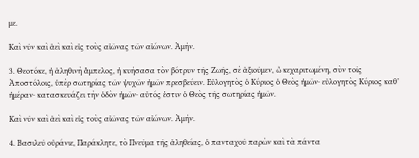με.

Καὶ νῦν καὶ ἀεὶ καὶ εἰς τοὺς αἰῶνας τῶν αἰώνων. Ἀμήν.

3. Θεοτόκε, ἡ ἀληθινὴ ἄμπελος, ἡ κυήσασα τὸν βότρυν τῆς Ζωῆς, σὲ ἀξιοῦμεν, ὦ κεχαριτωμένη, σὺν τοῖς Ἀποστόλοις, ὑπὲρ σωτηρίας τῶν ψυχῶν ἡμῶν πρεσβεύειν. Εὐλογητὸς ὁ Κύριος ὁ Θεὸς ἡμῶν· εὐλογητὸς Κύριος καθ’ ἡμέραν· κατασκευάζει τὴν ὁδὸν ἡμῶν· αὐτός ἐστιν ὁ Θεὸς τῆς σωτηρίας ἡμῶν.

Καὶ νῦν καὶ ἀεὶ καὶ εἰς τοὺς αἰῶνας τῶν αἰώνων. Ἀμήν.

4. Βασιλεῦ οὐράνιε, Παράκλητε, τὸ Πνεῦμα τῆς ἀληθείας, ὁ πανταχοῦ παρὼν καὶ τὰ πάντα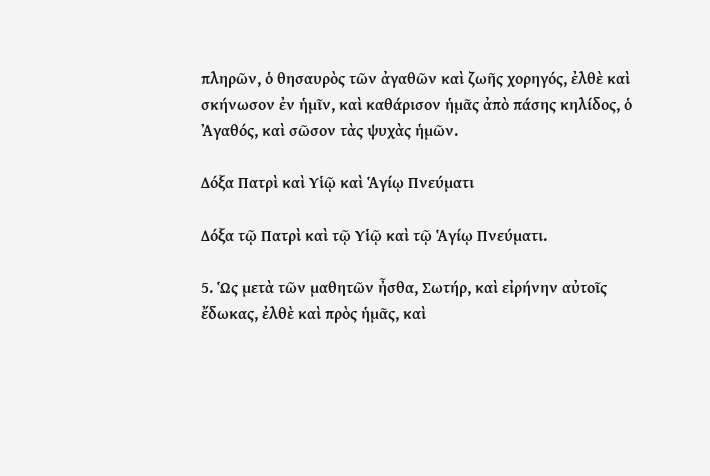πληρῶν, ὁ θησαυρὸς τῶν ἀγαθῶν καὶ ζωῆς χορηγός, ἐλθὲ καὶ σκήνωσον ἐν ἡμῖν, καὶ καθάρισον ἡμᾶς ἀπὸ πάσης κηλίδος, ὁ Ἀγαθός, καὶ σῶσον τὰς ψυχὰς ἡμῶν.

Δόξα Πατρὶ καὶ Υἱῷ καὶ Ἁγίῳ Πνεύματι

Δόξα τῷ Πατρὶ καὶ τῷ Υἱῷ καὶ τῷ Ἁγίῳ Πνεύματι.

5. Ὡς μετὰ τῶν μαθητῶν ἦσθα, Σωτήρ, καὶ εἰρήνην αὐτοῖς ἔδωκας, ἐλθὲ καὶ πρὸς ἡμᾶς, καὶ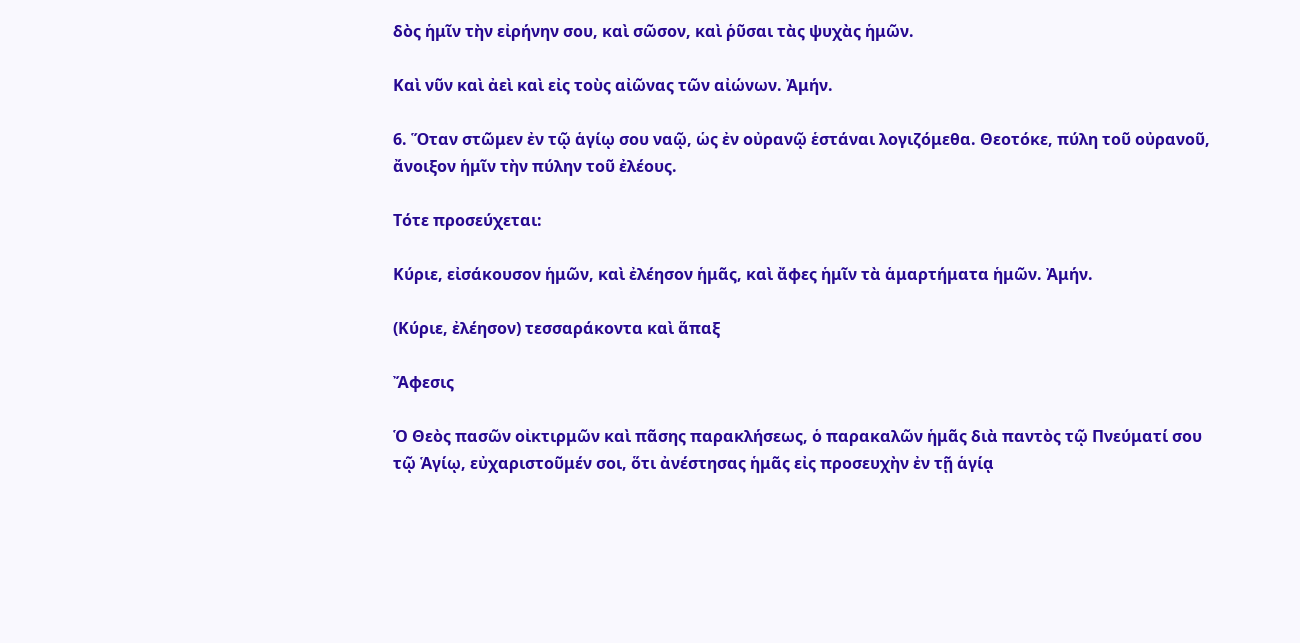δὸς ἡμῖν τὴν εἰρήνην σου, καὶ σῶσον, καὶ ῥῦσαι τὰς ψυχὰς ἡμῶν.

Καὶ νῦν καὶ ἀεὶ καὶ εἰς τοὺς αἰῶνας τῶν αἰώνων. Ἀμήν.

6. Ὅταν στῶμεν ἐν τῷ ἁγίῳ σου ναῷ, ὡς ἐν οὐρανῷ ἑστάναι λογιζόμεθα. Θεοτόκε, πύλη τοῦ οὐρανοῦ, ἄνοιξον ἡμῖν τὴν πύλην τοῦ ἐλέους.

Τότε προσεύχεται:

Κύριε, εἰσάκουσον ἡμῶν, καὶ ἐλέησον ἡμᾶς, καὶ ἄφες ἡμῖν τὰ ἁμαρτήματα ἡμῶν. Ἀμήν.

(Κύριε, ἐλέησον) τεσσαράκοντα καὶ ἅπαξ

Ἄφεσις

Ὁ Θεὸς πασῶν οἰκτιρμῶν καὶ πᾶσης παρακλήσεως, ὁ παρακαλῶν ἡμᾶς διὰ παντὸς τῷ Πνεύματί σου τῷ Ἁγίῳ, εὐχαριστοῦμέν σοι, ὅτι ἀνέστησας ἡμᾶς εἰς προσευχὴν ἐν τῇ ἁγίᾳ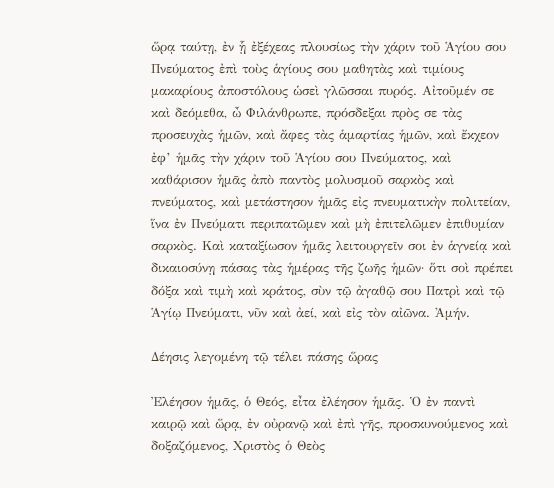ὥρᾳ ταύτῃ, ἐν ᾗ ἐξέχεας πλουσίως τὴν χάριν τοῦ Ἁγίου σου Πνεύματος ἐπὶ τοὺς ἁγίους σου μαθητὰς καὶ τιμίους μακαρίους ἀποστόλους ὡσεὶ γλῶσσαι πυρός. Αἰτοῦμέν σε καὶ δεόμεθα, ὦ Φιλάνθρωπε, πρόσδεξαι πρὸς σε τὰς προσευχὰς ἡμῶν, καὶ ἄφες τὰς ἁμαρτίας ἡμῶν, καὶ ἔκχεον ἐφ’ ἡμᾶς τὴν χάριν τοῦ Ἁγίου σου Πνεύματος, καὶ καθάρισον ἡμᾶς ἀπὸ παντὸς μολυσμοῦ σαρκὸς καὶ πνεύματος, καὶ μετάστησον ἡμᾶς εἰς πνευματικὴν πολιτείαν, ἵνα ἐν Πνεύματι περιπατῶμεν καὶ μὴ ἐπιτελῶμεν ἐπιθυμίαν σαρκὸς. Καὶ καταξίωσον ἡμᾶς λειτουργεῖν σοι ἐν ἁγνείᾳ καὶ δικαιοσύνῃ πάσας τὰς ἡμέρας τῆς ζωῆς ἡμῶν· ὅτι σοὶ πρέπει δόξα καὶ τιμὴ καὶ κράτος, σὺν τῷ ἀγαθῷ σου Πατρὶ καὶ τῷ Ἁγίῳ Πνεύματι, νῦν καὶ ἀεί, καὶ εἰς τὸν αἰῶνα. Ἀμήν.

Δέησις λεγομένη τῷ τέλει πάσης ὥρας

Ἐλέησον ἡμᾶς, ὁ Θεός, εἶτα ἐλέησον ἡμᾶς. Ὁ ἐν παντὶ καιρῷ καὶ ὥρᾳ, ἐν οὐρανῷ καὶ ἐπὶ γῆς, προσκυνούμενος καὶ δοξαζόμενος, Χριστὸς ὁ Θεὸς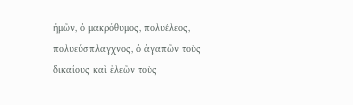ἡμῶν, ὁ μακρόθυμος, πολυέλεος, πολυεύσπλαγχνος, ὁ ἀγαπῶν τοὺς δικαίους καὶ ἐλεῶν τοὺς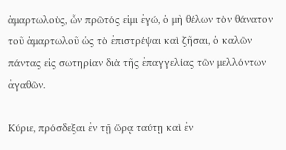ἁμαρτωλοὺς, ὧν πρῶτός εἰμι ἐγώ, ὁ μὴ θέλων τὸν θάνατον τοῦ ἁμαρτωλοῦ ὡς τὸ ἐπιστρέψαι καὶ ζῆσαι, ὁ καλῶν πάντας εἰς σωτηρίαν διὰ τῆς ἐπαγγελίας τῶν μελλόντων ἀγαθῶν.

Κύριε, πρόσδεξαι ἐν τῇ ὥρᾳ ταύτῃ καὶ ἐν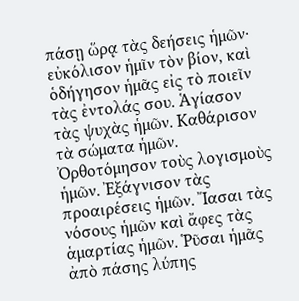πάσῃ ὥρᾳ τὰς δεήσεις ἡμῶν· εὐκόλισον ἡμῖν τὸν βίον, καὶ ὁδήγησον ἡμᾶς εἰς τὸ ποιεῖν τὰς ἐντολάς σου. Ἁγίασον τὰς ψυχὰς ἡμῶν. Καθάρισον τὰ σώματα ἡμῶν. Ὀρθοτόμησον τοὺς λογισμοὺς ἡμῶν. Ἐξάγνισον τὰς προαιρέσεις ἡμῶν. Ἴασαι τὰς νόσους ἡμῶν καὶ ἄφες τὰς ἁμαρτίας ἡμῶν. Ῥῦσαι ἡμᾶς ἀπὸ πάσης λύπης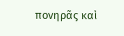πονηρᾶς καὶ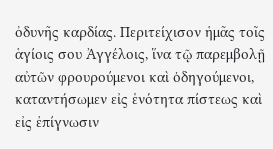ὀδυνῆς καρδίας. Περιτείχισον ἡμᾶς τοῖς ἁγίοις σου Ἀγγέλοις, ἵνα τῷ παρεμβολῇ αὐτῶν φρουρούμενοι καὶ ὁδηγούμενοι, καταντήσωμεν εἰς ἑνότητα πίστεως καὶ εἰς ἐπίγνωσιν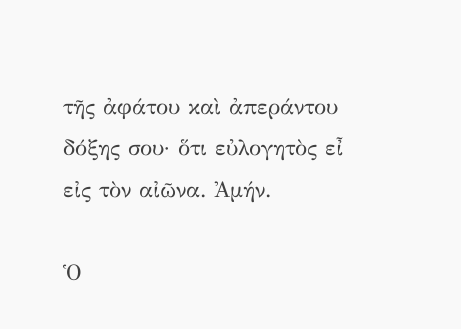τῆς ἀφάτου καὶ ἀπεράντου δόξης σου· ὅτι εὐλογητὸς εἶ εἰς τὸν αἰῶνα. Ἀμήν.

Ὁ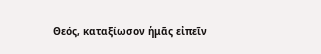Θεός, καταξίωσον ἡμᾶς εἰπεῖν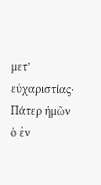μετ’ εὐχαριστίας· Πάτερ ἡμῶν ὁ ἐν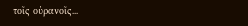τοῖς οὐρανοῖς...